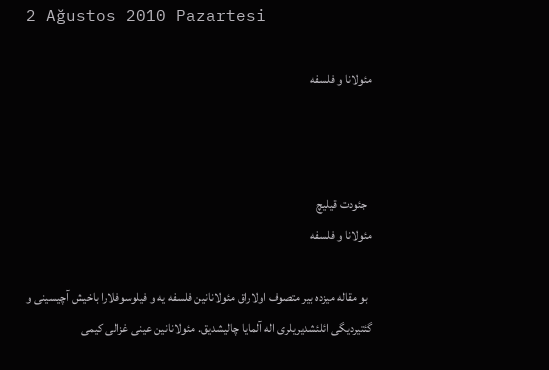2 Ağustos 2010 Pazartesi

مئولانا و فلسفه



  جئودت قیلیچ
مئولانا و فلسفه

  بو مقاله میزده بیر متصوف اولاراق مئولانانین فلسفه یه و فیلوسوفلارا باخیش آچیسینی و گئتیردیگی ائلئشدیریلری اله آلمایا چالیشدیق. مئولانانین عینی غزالی کیمی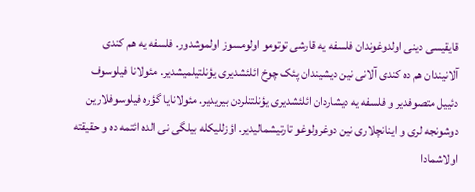قایقیسی دینی اولدوغوندان فلسفه یه قارشی توتومو اولومسوز اولموشدور. فلسفه یه هم کندی آلانیندان هم ده کندی آلانی نین دیشیندان پئک چوخ ائلئشدیری یؤنلتیلمیشدیر. مئولانا فیلوسوف دئییل متصوفدیر و فلسفه یه دیشاردان ائلئشدیری یؤنلتنلردن بیریدیر. مئولانایا گؤره فیلوسوفلارین دوشونجه لری و اینانچلاری نین دوغرولوغو تارتیشمالیدیر. اؤزللیکله بیلگی نی الده ائتمه ده و حقیقته اولاشمادا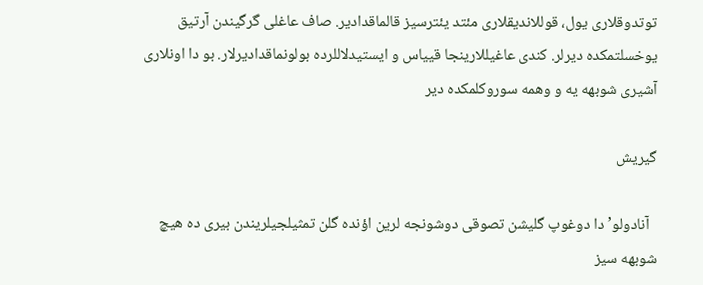توتدوقلاری یول، قوللاندیقلاری مئتد یئترسیز قالماقدادیر. صاف عاغلی گرگیندن آرتیق یوخسلتمکده دیرلر. کندی عاغیللارینجا قییاس و ایستیدلاللرده بولونماقدادیرلار. بو دا اونلاری آشیری شوبهه یه و وهمه سوروکلمکده دیر

گیریش

  آنادولو’دا دوغوپ گلیشن تصوقی دوشونجه لرین اؤنده گلن تمثیلجیلریندن بیری ده هیچ شوبهه سیز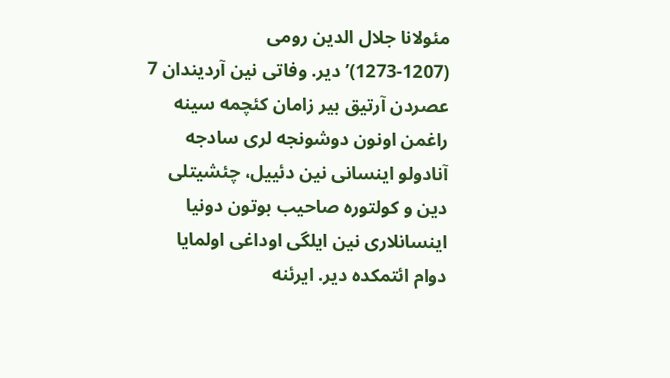مئولانا جلال الدین رومی (1207-1273)’دیر. وفاتی نین آردیندان 7 عصردن آرتیق بیر زامان کئچمه سینه راغمن اونون دوشونجه لری سادجه آنادولو اینسانی نین دئییل، چئشیتلی دین و کولتوره صاحیب بوتون دونیا اینسانلاری نین ایلگی اوداغی اولمایا دوام ائتمکده دیر. ایرئنه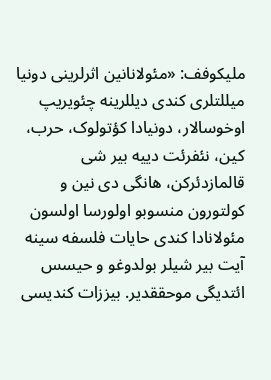ملیکوفف: «مئولانانین اثرلرینی دونیا میللتلری کندی دیللرینه چئویریپ اوخوسالار، دونیادا کؤتولوک، حرب، کین، نئفرئت دییه بیر شی قالمازدئرکن، هانگی دی نین و کولتورون منسوبو اولورسا اولسون مئولانادا کندی حایات فلسفه سینه آیت بیر شیلر بولدوغو و حیسس ائتدیگی موحققدیر. بیززات کندیسی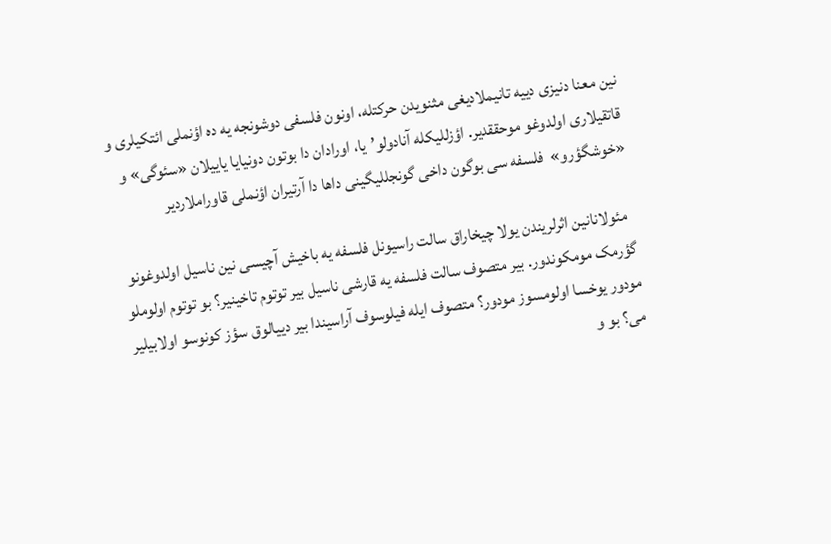نین معنا دنیزی دییه تانیملادیغی مثنویدن حرکتله، اونون فلسفی دوشونجه یه ده اؤنملی ائتکیلری و قاتقیلاری اولدوغو موحققدیر. اؤزللیکله آنادولو’یا، اورادان دا بوتون دونیایا یاییلان «سئوگی» و «خوشگؤرو»  فلسفه سی بوگون داخی گونجللیگینی داها دا آرتیران اؤنملی قاوراملاردیر

  مئولانانین اثرلریندن یولا چیخاراق سالت راسیونل فلسفه یه باخیش آچیسی نین ناسیل اولدوغونو گؤرمک مومکوندور. بیر متصوف سالت فلسفه یه قارشی ناسیل بیر توتوم تاخینیر؟ بو توتوم اولوملو مودور یوخسا اولومسوز مودور؟ متصوف ایله فیلوسوف آراسیندا بیر دییالوق سؤز کونوسو اولابیلیر می؟ بو و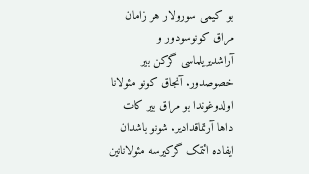بو کیمی سورولار هر زامان مراق کونوسودور و آراشدیریلماسی گرکن بیر خصوصدور. آنجاق کونو مئولانا اولدوغوندا بو مراق بیر کات داها آرتماقدادیر. شونو باشدان ایفاده ائتمک گرکیرسه مئولانانین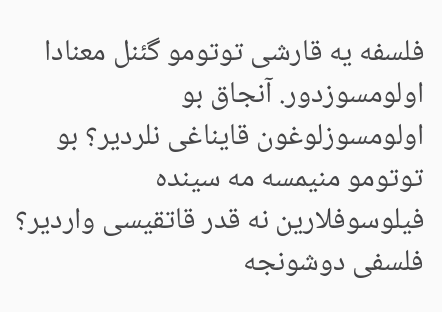فلسفه یه قارشی توتومو گئنل معنادا اولومسوزدور. آنجاق بو اولومسوزلوغون قایناغی نلردیر؟ بو توتومو منیمسه مه سینده فیلوسوفلارین نه قدر قاتقیسی واردیر؟ فلسفی دوشونجه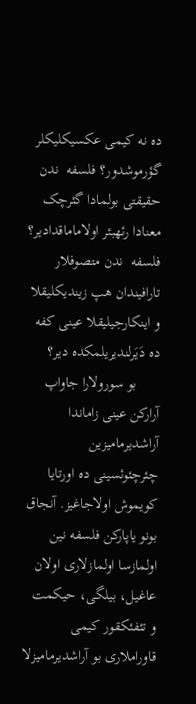ده نه کیمی عکسیکلیکلر گؤرموشدور؟ فلسفه  ندن حقیقتی بولمادا گئرچک معنادا رئهبئر اولاماماقدادیر؟ فلسفه  ندن متصوفلار تارافیندان هپ زیندیکلیقلا و اینکارجیلیقلا عینی کفه ده دَیَرلندیریلمکده دیر؟
      بو سورولارا جاواپ آرارکن عینی زاماندا آراشدیرمامیزین چئرچئوئسینی ده اورتایا کویموش اولاجاغیز. آنجاق بونو یاپارکن فلسفه نین اولمازسا اولمازلاری اولان عاغیل، بیلگی، حیکمت و تئفئکقور کیمی قاوراملاری بو آراشدیرمامیزلا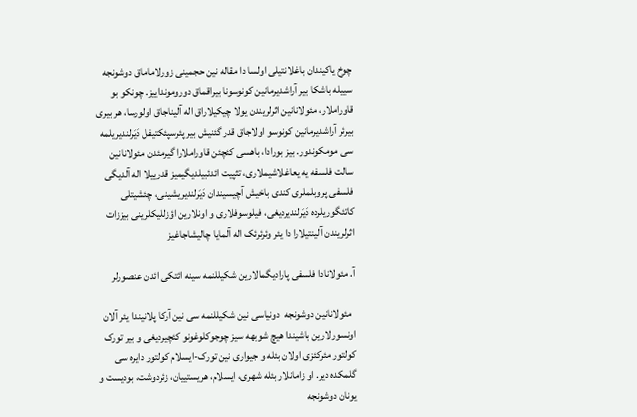چوخ یاکیندان باغلانتیلی اولسا دا مقاله نین حجمینی زورلاماماق دوشونجه سییله باشکا بیر آراشدیرمانین کونوسونا بیراقماق دورومونداییز. چونکو بو قاوراملار، مئولانانین اثرلریندن یولا چیکیلاراق اله آلیناجاق اولورسا، هر بیری بیرئر آراشدیرمانین کونوسو اولاجاق قدر گئنیش بیر پئرسپئکتیفل دَیَرلندیریلمه سی مومکوندور. بیز بورادا، باهسی کئچئن قاوراملارا گیرمئدن مئولانانین سالت فلسفه یه یعاغلاشیملاری، تثپیت ائدئبیلدیگیمیز قدرییلا اله آلدیگی فلسفی پروبلملری کندی باخیش آچیسیندان دَیَرلندیریشینی، چئشیتلی کاتئگوریلرده دَیَرلندیردیغی، فیلوسوفلاری و اونلارین اؤزللیکلرینی بیززات اثرلریندن آلینتیلارا دا یئر وئرئرئک اله آلمایا چالیشاجاغیز

آ. مئولانادا فلسفی پارادیگمالارین شکیللنمه سینه ائتکی ائدن عنصورلر

  مئولانانین دوشونجه  دونیاسی نین شکیللنمه سی نین آرکا پلانیندا یئر آلان اونسورلارین باشیندا هیچ شوبهه سیز چوجوکلوغونو کئچیردیغی و بیر تورک کولتور مئرکئزی اولان بئله و جیواری نین تورک-ایسلام کولتور دایره سی گلمکده دیر. او زامانلار بئله شهری، ایسلام، هریستییان، زئردوشت، بودیست و یونان دوشونجه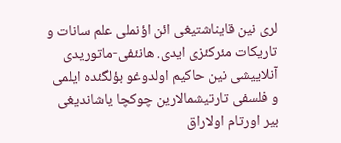لری نین قایناشتیغی ائن اؤنملی علم سانات و تاریکات مئرکئزی ایدی. هانئفی-ماتوریدی آنلاییشی نین حاکیم اولدوغو بؤلگئده ایلمی و فلسفی تارتیشمالارین چوکچا یاشاندیغی بیر اورتام اولاراق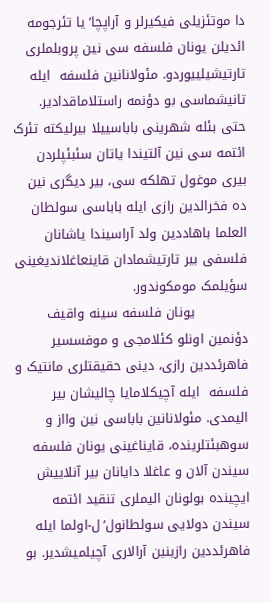دا موتئزیلی فیکیرلر و آراپچا’یا تئرجومه ائدیلن یونان فلسفه سی نین پروبلملری تارتیشیلییوردو. مئولانانین فلسفه  ایله تانیشماسی بو دؤنمه راستلاماقدادیر. حتی بئله شهرینی باباسییلا بیرلیکته تئرک ائتمه سی نین آلتیندا یاتان سئبئپلردن بیری موغول تهلکه سی، بیر دیگری نین ده فخرالدین رازی ایله باباسی سولطان العلما باهاددین ولد آراسیندا یاشانان فلسفی بیر تارتیشمادان قاینعاغلاندیغینی سؤیلمک مومکوندور.
            یونان فلسفه سینه واقیف دؤنمین اونلو کئلامجی و موفسسیر فاهرئددین رازی، دینی حقیقتلری مانتیک و فلسفه  ایله آچیکلامایا چالیشان بیر الیمدی. مئولانانین باباسی نین وااز و سوهبئتلرینده، قایناغینی یونان فلسفه سیندن آلان و عاغلا دایانان بیر آنلاییش ایچینده بولونان الیملری تنقید ائتمه سیندن دولایی سولطانول’ل-اولما ایله فاهرئددین رازینین آرالاری آچیلمیشدیر. بو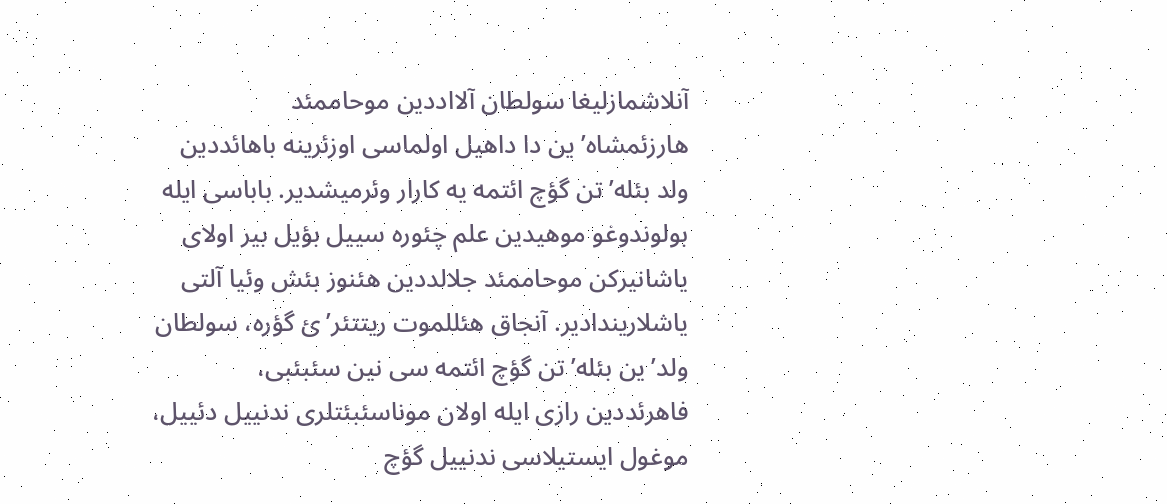آنلاشمازلیغا سولطان آلااددین موحاممئد هارزئمشاه’ین دا داهیل اولماسی اوزئرینه باهائددین ولد بئله’تن گؤچ ائتمه یه کارار وئرمیشدیر. باباسی ایله بولوندوغو موهیدین علم چئوره سییل بؤیل بیر اولای یاشانیرکن موحاممئد جلالددین هئنوز بئش وئیا آلتی یاشلاریندادیر. آنجاق هئللموت ریتتئر’ئ گؤره، سولطان ولد’ین بئله’تن گؤچ ائتمه سی نین سئبئبی، فاهرئددین رازی ایله اولان موناسئبئتلری ندنییل دئییل، موغول ایستیلاسی ندنییل گؤچ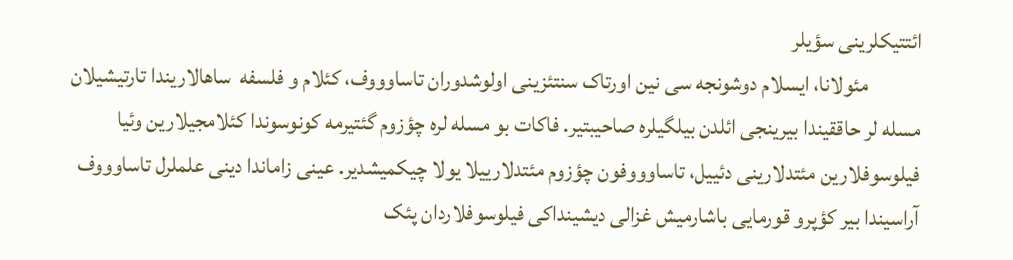ائتتیکلرینی سؤیلر
            مئولانا، ایسلام دوشونجه سی نین اورتاک سنتئزینی اولوشدوران تاساوووف، کئلام و فلسفه  ساهالاریندا تارتیشیلان مسله لر حاققیندا بیرینجی ائلدن بیلگیلره صاحیبتیر. فاکات بو مسله لره چؤزوم گئتیرمه کونوسوندا کئلامجیلارین وئیا فیلوسوفلارین مئتدلارینی دئییل، تاساوووفون چؤزوم مئتدلارییلا یولا چیکمیشدیر. عینی زاماندا دینی علملرل تاساوووف آراسیندا بیر کؤپرو قورمایی باشارمیش غزالی دیشینداکی فیلوسوفلاردان پئک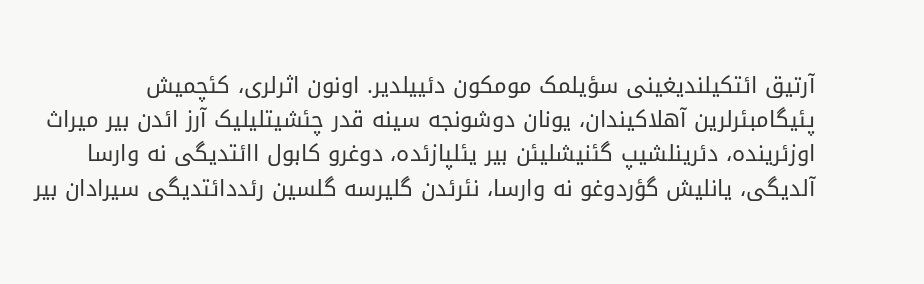آرتیق ائتکیلندیغینی سؤیلمک مومکون دئییلدیر. اونون اثرلری، کئچمیش پئیگامبئرلرین آهلاکیندان، یونان دوشونجه سینه قدر چئشیتلیلیک آرز ائدن بیر میراث اوزئرینده، دئرینلشیپ گئنیشلیئن بیر یئلپازئده، دوغرو کابول اائتدیگی نه وارسا آلدیگی، یانلیش گؤردوغو نه وارسا، نئرئدن گلیرسه گلسین رئددائتدیگی سیرادان بیر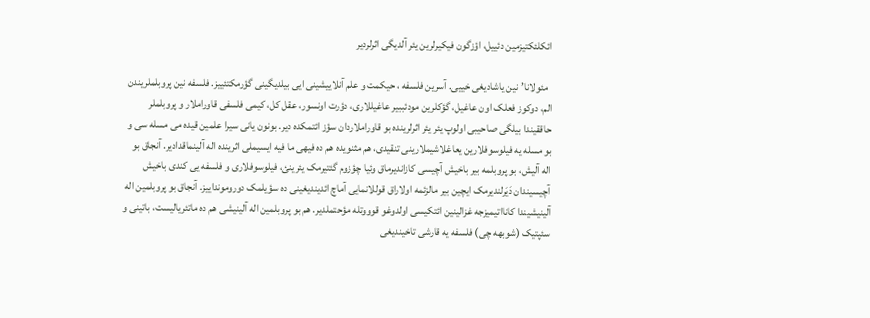ائکلئکتیزمین دئییل، اؤزگون فیکیرلرین یئر آلدیگی اثرلردیر

  مئولانا’نین یاشادیغی خییی. آسرین فلسفه ، حیکمت و علم آنلاییشینی ایی بیلدیگینی گؤرمکتئییز. فلسفه نین پروبلملریندن الم، دوکوز فعلک اون عاغیل، گؤکلرین مودئببیر عاغیللاری، دؤرت اونسور، عقل کل، کیمی فلسفی قاوراملار و پروبلملر حاققیندا بیلگی صاحیبی اولوپ یئر یئر اثرلرینده بو قاوراملاردان سؤز ائتمکده دیر. بونون یانی سیرا علمین قیده می مسله سی و بو مسله یه فیلوسوفلارین یعاغلاشیملارینی تنقیدی، هم مثنویده هم ده فیهی ما فیه ایسیملی اثرینده اله آلینماقدادیر. آنجاق بو اله آلیش، بو پروبلمه بیر باخیش آچیسی کازاندیرماق وئیا چؤزوم گئتیرمک یئرینئ، فیلوسوفلاری و فلسفه یی کندی باخیش آچیسیندان دَیَرلندیرمک ایچین بیر مالزئمه اولاراق قوللانمایی آماچ ائدیندیغینی ده سؤیلمک دورومونداییز. آنجاق بو پروبلمین اله آلینیشیندا کانااتیمیزجه غزالینین ائتکیسی اولدوغو قوووتله مؤحتملدیر. هم بو پروبلمین اله آلینیشی هم ده ماتئریالیست، باتینی و سئپتیک (شوبهه چی) فلسفه یه قارشی تاخیندیغی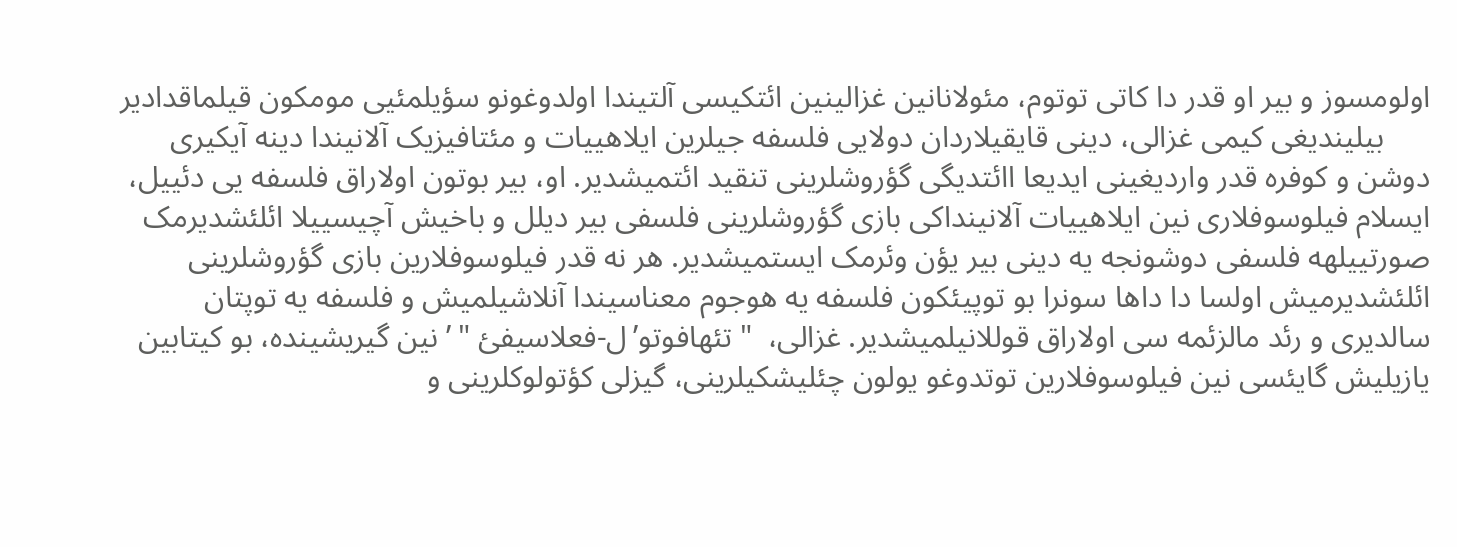اولومسوز و بیر او قدر دا کاتی توتوم، مئولانانین غزالینین ائتکیسی آلتیندا اولدوغونو سؤیلمئیی مومکون قیلماقدادیر
      بیلیندیغی کیمی غزالی، دینی قایقیلاردان دولایی فلسفه جیلرین ایلاهییات و مئتافیزیک آلانیندا دینه آیکیری دوشن و کوفره قدر واردیغینی ایدیعا اائتدیگی گؤروشلرینی تنقید ائتمیشدیر. او، بیر بوتون اولاراق فلسفه یی دئییل، ایسلام فیلوسوفلاری نین ایلاهییات آلانینداکی بازی گؤروشلرینی فلسفی بیر دیلل و باخیش آچیسییلا ائلئشدیرمک صورتییلهه فلسفی دوشونجه یه دینی بیر یؤن وئرمک ایستمیشدیر. هر نه قدر فیلوسوفلارین بازی گؤروشلرینی ائلئشدیرمیش اولسا دا داها سونرا بو توپیئکون فلسفه یه هوجوم معناسیندا آنلاشیلمیش و فلسفه یه توپتان سالدیری و رئد مالزئمه سی اولاراق قوللانیلمیشدیر. غزالی،  " تئهافوتو’ل-فعلاسیفئ " ’ نین گیریشینده، بو کیتابین یازیلیش گایئسی نین فیلوسوفلارین توتدوغو یولون چئلیشکیلرینی، گیزلی کؤتولوکلرینی و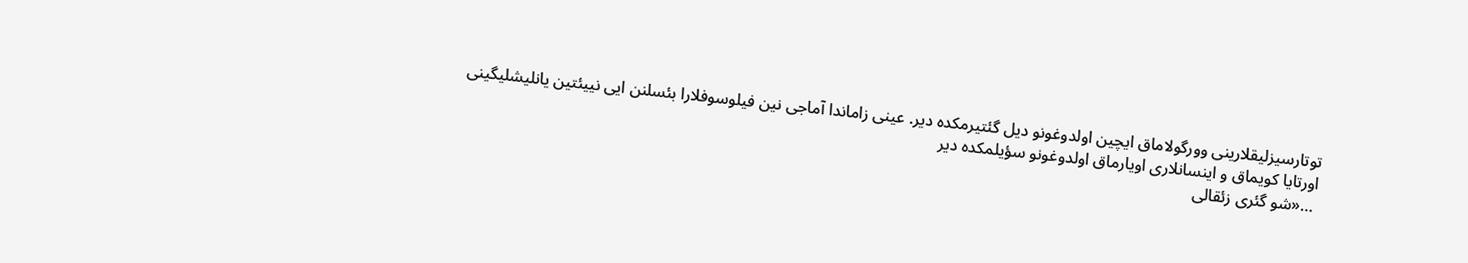توتارسیزلیقلارینی وورگولاماق ایچین اولدوغونو دیل گئتیرمکده دیر. عینی زاماندا آماجی نین فیلوسوفلارا بئسلنن ایی نییئتین یانلیشلیگینی اورتایا کویماق و اینسانلاری اویارماق اولدوغونو سؤیلمکده دیر
 …«شو گئری زئقالی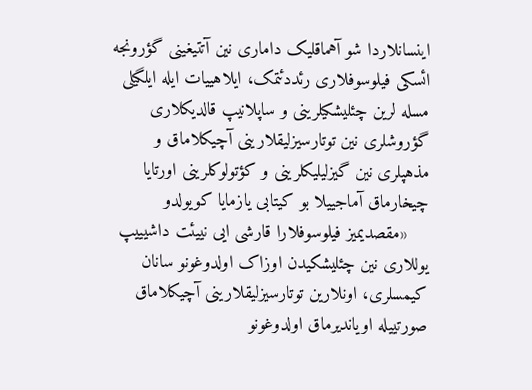اینسانلاردا شو آهماقلیک داماری نین آتتیغینی گؤرونجه ائسکی فیلوسوفلاری رئددئتمک، ایلاهییات ایله ایلگیلی مسله لرین چئلیشکیلرینی و ساپلانیپ قالدیکلاری گؤروشلری نین توتارسیزلیقلارینی آچیکلاماق و مذهپلری نین گیزلیلیکلرینی و کؤتولوکلرینی اورتایا چیخارماق آماجییلا بو کیتابی یازمایا کویولدو
    «مقصدیمیز فیلوسوفلارا قارشی ایی نییئت داشیییپ یوللاری نین چئلیشکیدن اوزاک اولدوغونو سانان کیمسلری، اونلارین توتارسیزلیقلارینی آچیکلاماق صورتییله اویاندیرماق اولدوغونو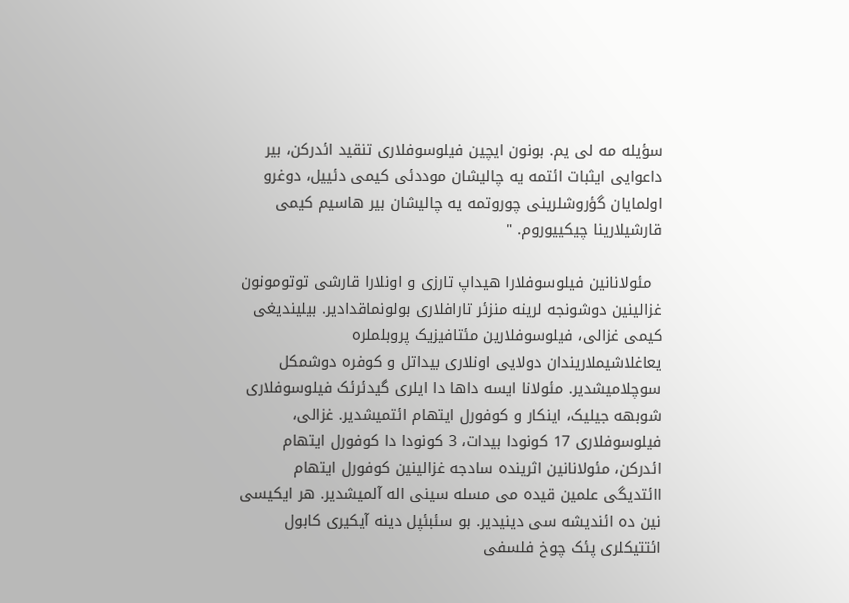سؤیله مه لی یم. بونون ایچین فیلوسوفلاری تنقید ائدرکن، بیر داعوایی ایثبات ائتمه یه چالیشان موددئی کیمی دئییل، دوغرو اولمایان گؤروشلرینی چوروتمه یه چالیشان بیر هاسیم کیمی قارشیلارینا چیکییوروم. "

  مئولانانین فیلوسوفلارا هیداپ تارزی و اونلارا قارشی توتومونون غزالینین دوشونجه لرینه منزئر تارافلاری بولونماقدادیر. بیلیندیغی کیمی غزالی، فیلوسوفلارین مئتافیزیک پروبلملره یعاغلاشیملاریندان دولایی اونلاری بیداتل و کوفره دوشمکل سوچلامیشدیر. مئولانا ایسه داها دا ایلری گیدئرئک فیلوسوفلاری شوبهه جیلیک، اینکار و کوفورل ایتهام ائتمیشدیر. غزالی، فیلوسوفلاری 17 کونودا بیدات، 3 کونودا دا کوفورل ایتهام ائدرکن، مئولانانین اثرینده سادجه غزالینین کوفورل ایتهام اائتدیگی علمین قیده می مسله سینی اله آلمیشدیر. هر ایکیسی نین ده ائندیشه سی دینیدیر. بو سئبئپل دینه آیکیری کابول ائتتیکلری پئک چوخ فلسفی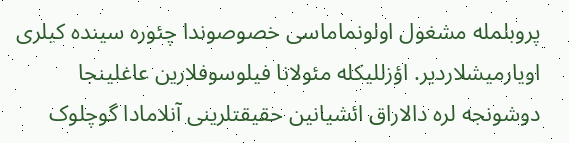پروبلمله مشغول اولونماماسی خصوصوندا چئوره سینده کیلری اویارمیشلاردیر. اؤزللیکله مئولانا فیلوسوفلارین عاغلینجا دوشونجه لره دالاراق ائشیانین حقیقتلرینی آنلامادا گوچلوک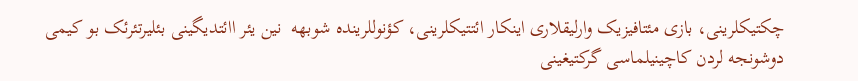چکتیکلرینی، بازی مئتافیزیک وارلیقلاری اینکار ائتتیکلرینی، کؤنوللرینده شوبهه  نین یئر اائتدیگینی بئلیرتئرئک بو کیمی دوشونجه لردن کاچینیلماسی گرکتیغینی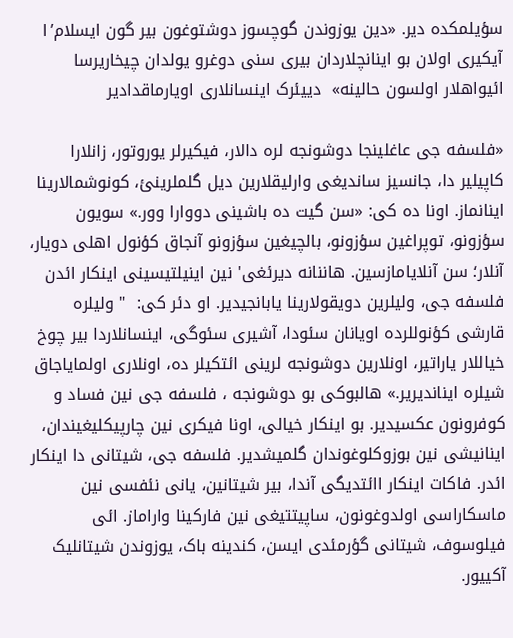سؤیلمکده دیر. «دین یوزوندن گوچسوز دوشتوغون بیر گون ایسلام’ا آیکیری اولان بو اینانچلاردان بیری سنی دوغرو یولدان چیخاریرسا ائیواهلار اولسون حالینه»  دییئرک اینسانلاری اویارماقدادیر

«فلسفه جی عاغلینجا دوشونجه لره دالار، فیکیرلر یوروتور، زانلارا کاپیلیر دا، جانسیز ساندیغی وارلیقلارین دیل گلملرینئ، کونوشمالارینا اینانماز. اونا ده کی: «سن گیت ده باشینی دووارا وور.» سویون سؤزونو، توپراغین سؤزونو، بالچیغین سؤزونو آنجاق کؤنول اهلی دویار، آنلار؛ سن آنلایامازسین. هاننانه دیرئغی' نین اینیلتیسینی اینکار ائدن فلسفه جی، ولیلرین دویقولارینا یابانجیدیر. او دئر کی:  " ولیلره قارشی کؤنوللرده اویانان سئودا، آشیری سئوگی، اینسانلاردا بیر چوخ خیاللار یاراتیر، اونلارین دوشونجه لرینی ائتکیلر ده، اونلاری اولمایاجاق شیلره ایناندیریر.» هالبوکی بو دوشونجه ، فلسفه جی نین فساد و کوفرونون عکسیدیر. بو اینکار خیالی، اونا فیکری نین چارپیکلیغیندان، اینانیشی نین بوزوکلوغوندان گلمیشدیر. فلسفه جی، شیتانی دا اینکار ائدر. فاکات اینکار اائتدیگی آندا، بیر شیتانین، یانی نئفسی نین ماسکاراسی اولدوغونون، ساپیتتیغی نین فارکینا واراماز. ائی فیلوسوف، شیتانی گؤرمئدی ایسن، کندینه باک، یوزوندن شیتانلیک آکییور.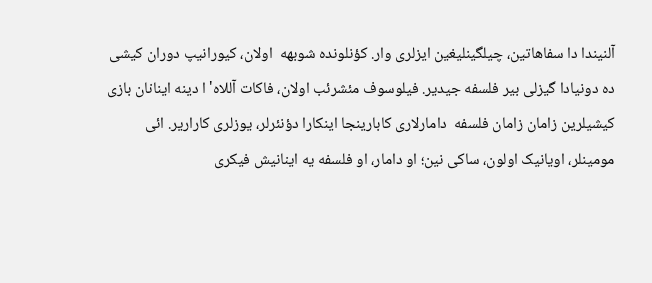آلنیندا دا سفاهاتین، چیلگینلیغین ایزلری وار. کؤنلونده شوبهه  اولان، کیورانیپ دوران کیشی ده دونیادا گیزلی بیر فلسفه جیدیر. فیلوسوف مئشرئب اولان، فاکات آللاه'ا دینه اینانان بازی کیشیلرین زامان زامان فلسفه  دامارلاری کابارینجا اینکارا دؤنئرلر، یوزلری کاراریر. ائی مومینلر، اویانیک اولون، ساکی نین؛ او دامار، او فلسفه یه اینانیش فیکری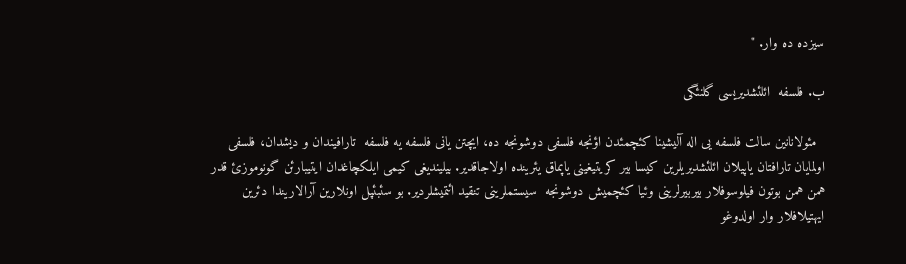سیزده ده وار. "

ب. فلسفه  ائلئشدیریسی گلنئگی

  مئولانانین سالت فلسفه یی اله آلیشینا کئچمئدن اؤنجه فلسفی دوشونجه ده، ایچتن یانی فلسفه یه فلسفه  تارافیندان و دیشدان، فلسفی اولمایان تارافتان یاپیلان ائلئشدیریلرین کیسا بیر کریتیغینی یاپماق یئرینده اولاجاقدیر. بیلیندیغی کیمی ایلکچاغدان ایتیبارئن گونوموزئ قدر همن همن بوتون فیلوسوفلار بیربیرلرینی وئیا کئچمیش دوشونجه  سیستملرینی تنقید ائتمیشلردیر. بو سئبئپل اونلارین آرالاریندا دئرین ایهتیلافلار وار اولدوغو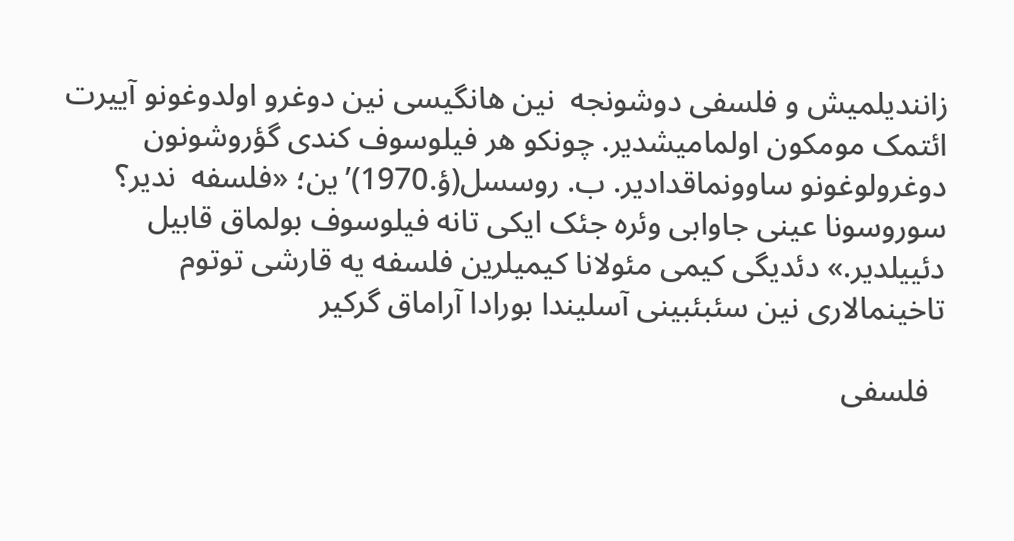زانندیلمیش و فلسفی دوشونجه  نین هانگیسی نین دوغرو اولدوغونو آییرت ائتمک مومکون اولمامیشدیر. چونکو هر فیلوسوف کندی گؤروشونون دوغرولوغونو ساوونماقدادیر. ب. روسسل(ؤ.1970)’ین؛ «فلسفه  ندیر؟ سوروسونا عینی جاوابی وئره جئک ایکی تانه فیلوسوف بولماق قابیل دئییلدیر.» دئدیگی کیمی مئولانا کیمیلرین فلسفه یه قارشی توتوم تاخینمالاری نین سئبئبینی آسلیندا بورادا آراماق گرکیر

  فلسفی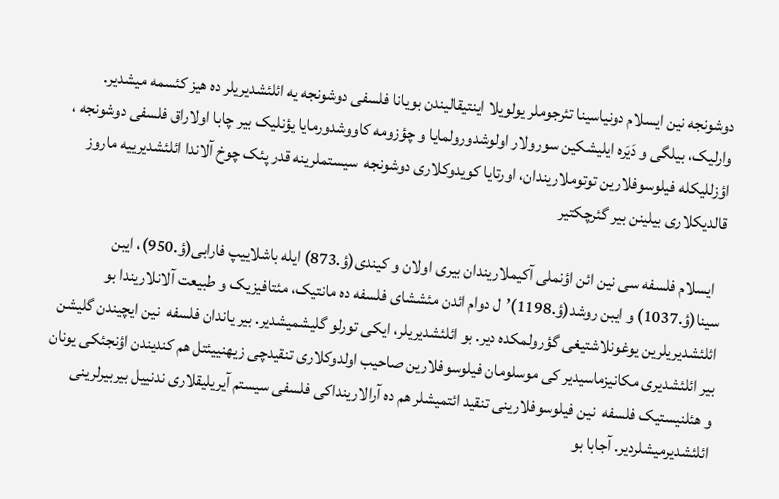دوشونجه نین ایسلام دونیاسینا تئرجوملر یولویلا اینتیقالیندن بویانا فلسفی دوشونجه یه ائلئشدیریلر ده هیز کئسمه میشدیر. وارلیک، بیلگی و دَیَره ایلیشکین سورولار اولوشدورولمایا و چؤزومه کاووشدورمایا یؤنلیک بیر چابا اولاراق فلسفی دوشونجه ، اؤزللیکله فیلوسوفلارین توتوملاریندان، اورتایا کویدوکلاری دوشونجه  سیستملرینه قدر پئک چوخ آلاندا ائلئشدیرییه ماروز قالدیکلاری بیلینن بیر گئرچکتیر

  ایسلام فلسفه سی نین ائن اؤنملی آکیملاریندان بیری اولان و کیندی(ؤ.873) ایله باشلاییپ فارابی(ؤ.950)، ایبن سینا(ؤ.1037) و ایبن روشد(ؤ.1198)’ل دوام ائدن مئششای فلسفه ده مانتیک، مئتافیزیک و طبیعت آلانلاریندا بو ائلئشدیریلرین یوغونلاشتیغی گؤرولمکده دیر. بو ائلئشدیریلر، ایکی تورلو گلیشمیشدیر. بیر یاندان فلسفه  نین ایچیندن گلیشن بیر ائلئشدیری مکانیزماسیدیر کی موسلومان فیلوسوفلارین صاحیب اولدوکلاری تنقیدچی زیهنییئتل هم کندیندن اؤنجئکی یونان و هئلنیستیک فلسفه  نین فیلوسوفلارینی تنقید ائتمیشلر هم ده آرالارینداکی فلسفی سیستم آیریلیقلاری ندنییل بیربیرلرینی ائلئشدیرمیشلردیر. آجابا بو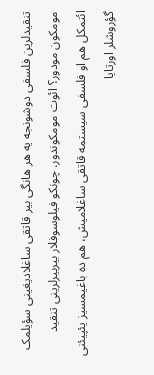تنقیدلرین فلسفی دوشونجه یه هر هانگی بیر قاتقی ساغلادیغینی سؤیلمک مومکون مودور؟ ائوت مومکوندور. چونکو فیلوسوفلار بیربیرلرینی تنقید ائتمکل هم او فلسفی سیستمه قاتقی ساغلامیش، هم ده باغیمسیز یئپیئنی گؤروشلر اورتایا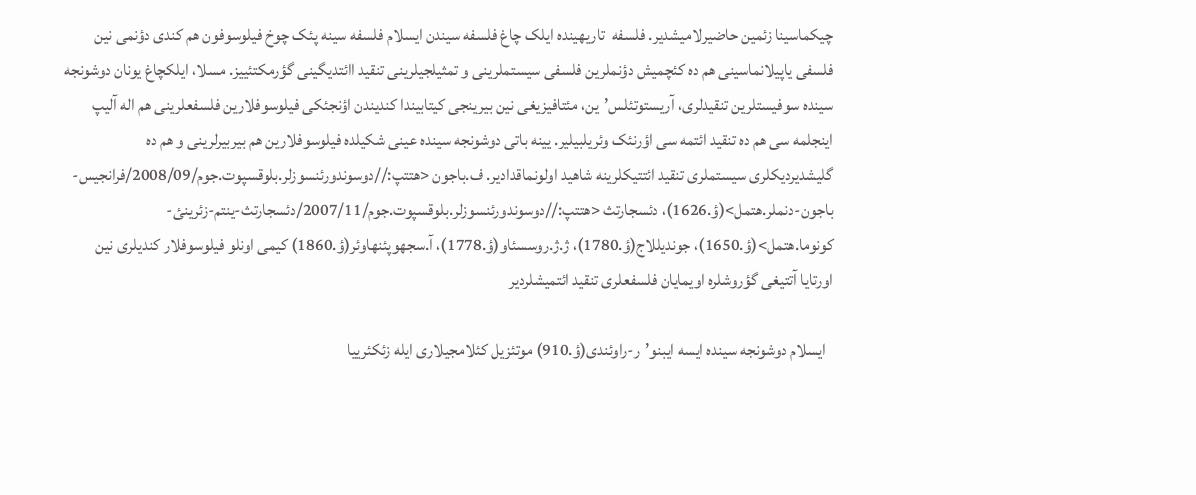چیکماسینا زئمین حاضیرلامیشدیر. فلسفه  تاریهینده ایلک چاغ فلسفه سیندن ایسلام فلسفه سینه پئک چوخ فیلوسوفون هم کندی دؤنمی نین فلسفی یاپیلانماسینی هم ده کئچمیش دؤنملرین فلسفی سیستملرینی و تمثیلجیلرینی تنقید اائتدیگینی گؤرمکتئییز. مسلا، ایلکچاغ یونان دوشونجه سینده سوفیستلرین تنقیدلری، آریستوتئلس’ین، مئتافیزیغی نین بیرینجی کیتابیندا کندیندن اؤنجئکی فیلوسوفلارین فلسفعلرینی هم اله آلیپ اینجلمه سی هم ده تنقید ائتمه سی اؤرنئک وئریلبیلیر. یینه باتی دوشونجه سینده عینی شکیلده فیلوسوفلارین هم بیربیرلرینی و هم ده گلیشدیردیکلری سیستملری تنقید ائتتیکلرینه شاهید اولونماقدادیر. ف.باجون <هتتپ://دوسوندورئنسوزلر.بلوقسپوت.جوم/2008/09/فرانجیس-باجون-دنملر.هتمل>(ؤ.1626)، دئسجارتث <هتتپ://دوسوندورئنسوزلر.بلوقسپوت.جوم/2007/11/دئسجارتث-ینتم-زئرینئ-کونوما.هتمل>(ؤ.1650)، جوندیللاج(ؤ.1780)، ژ.ژ.روسسئاو(ؤ.1778)، آ.سجهوپئنهاوئر(ؤ.1860) کیمی اونلو فیلوسوفلار کندیلری نین اورتایا آتتیغی گؤروشلره اویمایان فلسفعلری تنقید ائتمیشلردیر

  ایسلام دوشونجه سینده ایسه ایبنو’ر-راوئندی(ؤ.910) موتئزیل کئلامجیلاری ایله زئکئرییا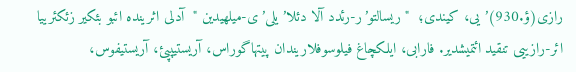رازی(ؤ.930)’یی، کیندی؛  " ریسالتو’ر-رئدد آلا دئلا’یلی’ی-میلهیدین "  آدلی اثرینده ائبو بئکیر زئکئرییا ائر-رازییی تنقید ائتمیشدیر. فارابی، ایلکچاغ فیلوسوفلاریندان پیتهاگوراس، آریستیپپئ، آریستیفوس،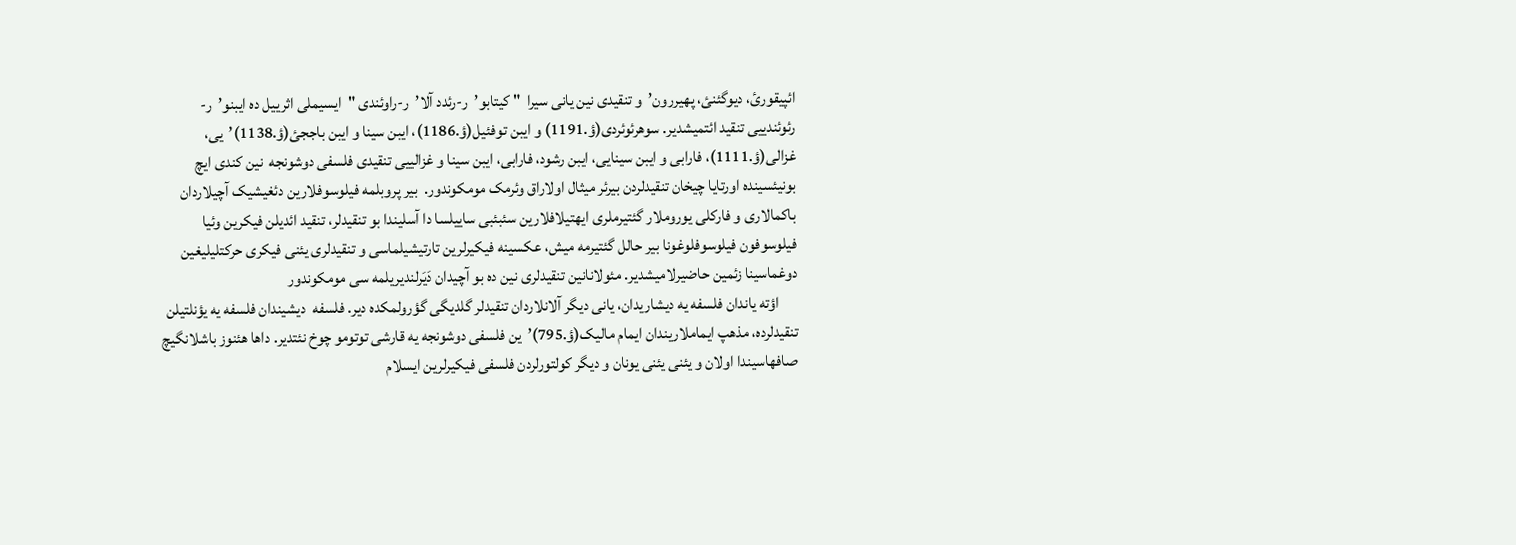ائپیقورئ، دیوگئنئ، پهیررون’و تنقیدی نین یانی سیرا  " کیتابو’ر-رئدد آلا’ر-راوئندی "  ایسیملی اثرییل ده ایبنو’ر-رئوئندییی تنقید ائتمیشدیر. سوهرئوئردی(ؤ.1191) و ایبن توفئیل(ؤ.1186)، ایبن سینا و ایبن باججئ(ؤ.1138)’یی، غزالی(ؤ.1111)، فارابی و ایبن سینایی، ایبن رشود، فارابی، ایبن سینا و غزالییی تنقیدی فلسفی دوشونجه  نین کندی ایچ بونیئسینده اورتایا چیخان تنقیدلردن بیرئر میثال اولاراق وئرمک مومکوندور.  بیر پروبلمه فیلوسوفلارین دئغیشیک آچیلاردان باکمالاری و فارکلی یوروملار گئتیرملری ایهتیلافلارین سئبئبی ساییلسا دا آسلیندا بو تنقیدلر، تنقید ائدیلن فیکرین وئیا فیلوسوفون فیلوسوفلوغونا بیر حالل گئتیرمه میش، عکسینه فیکیرلرین تارتیشیلماسی و تنقیدلری یئنی فیکری حرکتلیلیغین دوغماسینا زئمین حاضیرلامیشدیر. مئولانانین تنقیدلری نین ده بو آچیدان دَیَرلندیریلمه سی مومکوندور
      اؤته یاندان فلسفه یه دیشاریدان، یانی دیگر آلانلاردان تنقیدلر گلدیگی گؤرولمکده دیر. فلسفه  دیشیندان فلسفه یه یؤنلتیلن تنقیدلرده، مذهپ ایماملاریندان ایمام مالیک(ؤ.795)’ین فلسفی دوشونجه یه قارشی توتومو چوخ نئتدیر. داها هئنوز باشلانگیچ صافهاسیندا اولان و یئنی یئنی یونان و دیگر کولتورلردن فلسفی فیکیرلرین ایسلام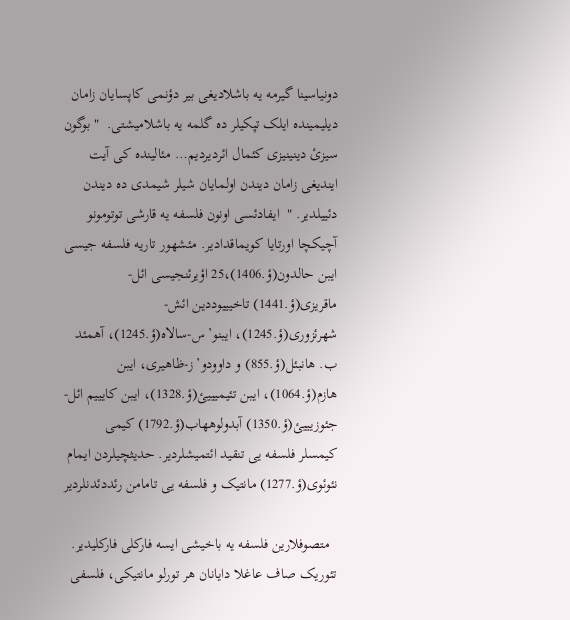دونیاسینا گیرمه یه باشلادیغی بیر دؤنمی کاپسایان زامان دیلیمینده ایلک تپکیلر ده گلمه یه باشلامیشتی.  " بوگون سیزئ دینینیزی کئمال ائردیردیم… مئالینده کی آیت ایندیغی زامان دیندن اولمایان شیلر شیمدی ده دیندن دئییلدیر. "  ایفادئسی اونون فلسفه یه قارشی توتومونو آچیکچا اورتایا کویماقدادیر. مئشهور تاریه فلسفه جیسی ایبن حالدون(ؤ.1406)،25 اؤیرئنجیسی ائل-ماقریزی(ؤ.1441) تاخیییوددین ائش-شهرئزوری(ؤ.1245)، ایبنو’س-سالاه(ؤ.1245)، آهمئد ب. هانبئل(ؤ.855) و داوودو’ز-ظاهیری، ایبن هازم(ؤ.1064)، ایبن تئیمیییئ(ؤ.1328)، ایبن کایییم ائل-جئوزیییئ(ؤ.1350) آبدولوههاب(ؤ.1792) کیمی کیمسلر فلسفه یی تنقید ائتمیشلردیر. حدیثچیلردن ایمام نئوئوی(ؤ.1277) مانتیک و فلسفه یی تامامن رئددئدنلردیر

  متصوفلارین فلسفه یه باخیشی ایسه فارکلی فارکلیدیر. تئوریک صاف عاغلا دایانان هر تورلو مانتیکی، فلسفی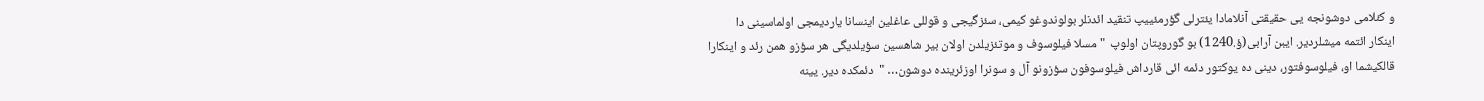و کئلامی دوشونجه یی حقیقتی آنلامادا یئترلی گؤرمئییپ تنقید ائدنلر بولوندوغو کیمی، سئزگیجی و قوللی عاغلین اینسانا یاردیمجی اولماسینی دا اینکار ائتمه میشلردیر. ایبن آرابی(ؤ.1240) بو گوروپتان اولوپ  " مسلا فیلوسوف و موتئزیلدن اولان بیر شاهسین سؤیلدیگی هر سؤزو همن رئد و اینکارا قالکیشما او، فیلوسوفتور، دینی ده یوکتور دئمه ائی قارداش فیلوسوفون سؤزونو آل و سونرا اوزئرینده دوشون… "  دئمکده دیر. یینه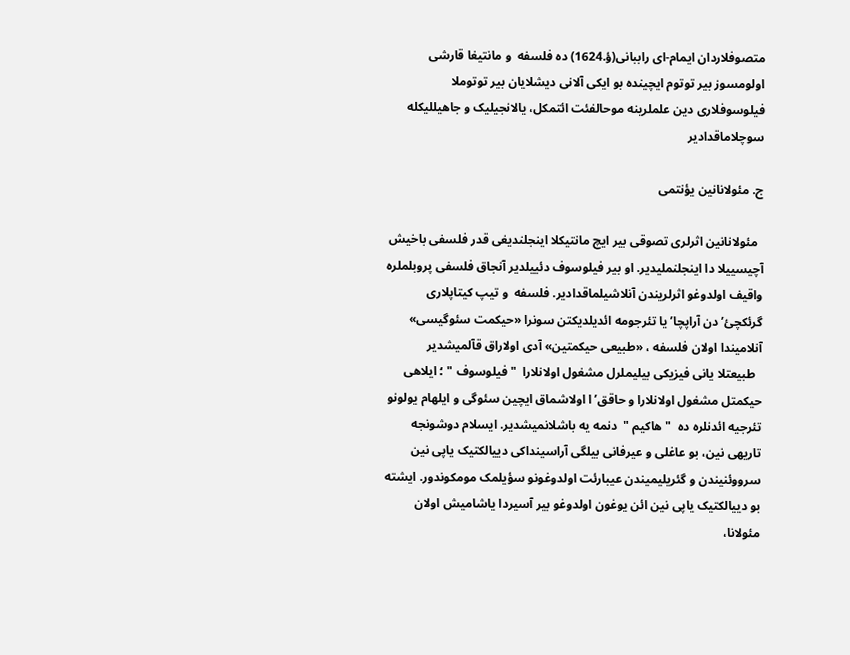متصوفلاردان ایمام-ای راببانی(ؤ.1624) ده فلسفه  و مانتیغا قارشی اولومسوز بیر توتوم ایچینده بو ایکی آلانی دیشلایان بیر توتوملا فیلوسوفلاری دین علملرینه موحالفئت ائتمکل، یالانجیلیک و جاهیللیکله سوچلاماقدادیر

ج. مئولانانین یؤنتمی

  مئولانانین اثرلری تصوقی بیر ایچ مانتیکلا اینجلندیغی قدر فلسفی باخیش آچیسییلا دا اینجلنملیدیر. او بیر فیلوسوف دئییلدیر آنجاق فلسفی پروبلملره واقیف اولدوغو اثرلریندن آنلاشیلماقدادیر. فلسفه  و تیپ کیتاپلاری گرئکچئ’دن آراپچا’یا تئرجومه ائدیلدیکتن سونرا «حیکمت سئوگیسی»  آنلامیندا اولان فلسفه ، «طبیعی حیکمتین» آدی اولاراق قآلمیشدیر
  طبیعتلا یانی فیزیکی بیلیملرل مشغول اولانلارا  " فیلوسوف " ؛ ایلاهی حیکمتل مشغول اولانلارا و حاقق’ا اولاشماق ایچین سئوگی و ایلهام یولونو تئرجیه ائدنلره ده  " هاکیم "  دنمه یه باشلانمیشدیر. ایسلام دوشونجه  تاریهی نین، بو عاغلی و عیرفانی بیلگی آراسینداکی دییالکتیک یاپی نین سرووئنیندن و گئریلیمیندن عیبارئت اولدوغونو سؤیلمک مومکوندور. ایشته بو دییالکتیک یاپی نین ائن یوغون اولدوغو بیر آسیردا یاشامیش اولان مئولانا،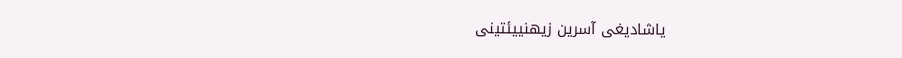یاشادیغی آسرین زیهنییئتینی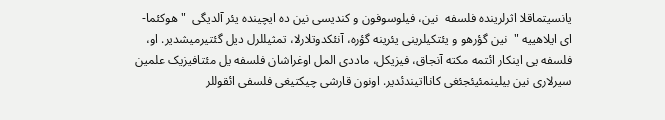یانسیتماقلا اثرلرینده فلسفه  نین، فیلوسوفون و کندیسی نین ده ایچینده یئر آلدیگی  " هوکئما-ای ایلاهییه "  نین گؤرهو و یئتکیلرینی یئرینه گؤره، آنئکدوتلارلا، تمثیللرل دیل گئتیرمیشدیر. او، فلسفه یی اینکار ائتمه مکته آنجاق، فیزیکل، ماددی المل اوغراشان فلسفه یل مئتافیزیک علمین سیرلاری نین بیلینمئیئجئغی کانااتیندئدیر. اونون قارشی چیکتیغی فلسفی ائقوللر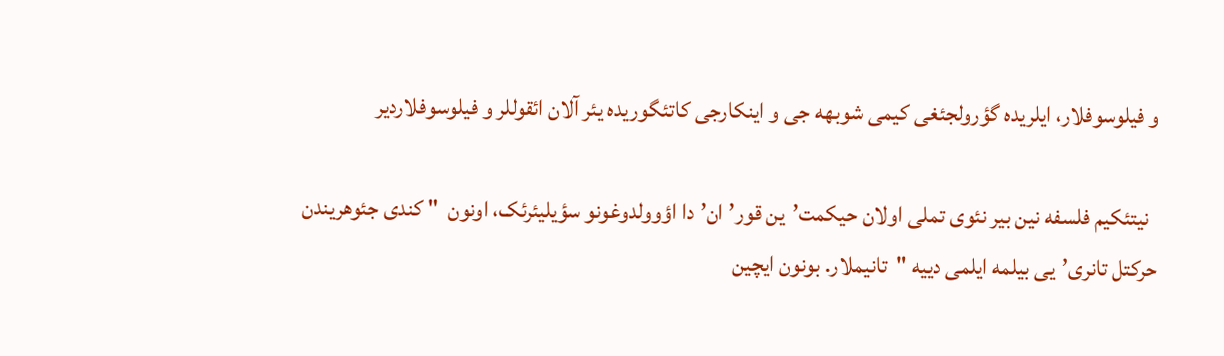و فیلوسوفلار، ایلریده گؤرولجئغی کیمی شوبهه جی و اینکارجی کاتئگوریده یئر آلان ائقوللر و فیلوسوفلاردیر

  نیتئکیم فلسفه نین بیر نئوی تملی اولان حیکمت’ین قور’ان’دا اؤوولدوغونو سؤیلیئرئک، اونون  " کندی جئوهریندن حرکتل تانری’یی بیلمه ایلمی دییه "  تانیملار. بونون ایچین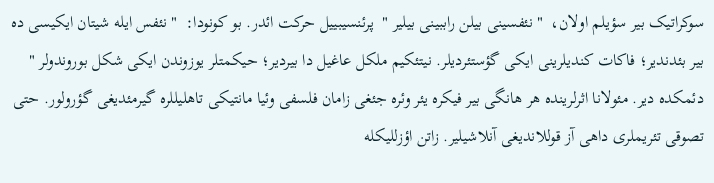سوکراتیک بیر سؤیلم اولان،  " نئفسینی بیلن راببینی بیلیر "  پرئنسیبییل حرکت ائدر. بو کونودا:  " نئفس ایله شیتان ایکیسی ده بیر بئدندیر؛ فاکات کندیلرینی ایکی گؤستئردیلر. نیتئکیم ملکل عاغیل دا بیردیر؛ حیکمتلر یوزوندن ایکی شکل بوروندولر "  دئمکده دیر. مئولانا اثرلرینده هر هانگی بیر فیکره یئر وئره جئغی زامان فلسفی وئیا مانتیکی تاهلیللره گیرمئدیغی گؤرولور. حتی تصوقی تئریملری داهی آز قوللاندیغی آنلاشیلیر. زاتن اؤزللیکله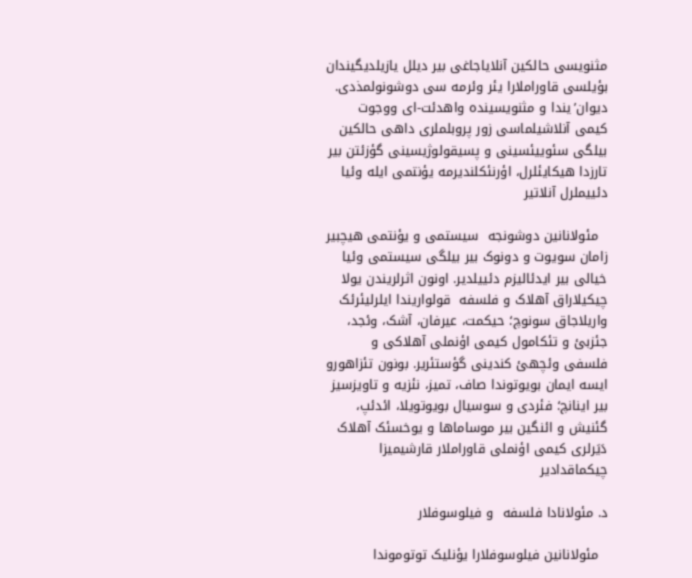مثنویسی حالکین آنلایاجاغی بیر دیلل یازیلدیگیندان بؤیلسی قاوراملارا یئر وئرمه سی دوشونولمذدی. دیوان’یندا و مثنویسینده واهدئت-ای ووجوت کیمی آنلاشیلماسی زور پروبلملری داهی حالکین بیلگی سئوییئسینی و پسیقولوژیسینی گؤزئتن بیر تارزدا هیکایئلرل، اؤرنئکلندیرمه یؤنتمی ایله وئیا دئییملرل آنلاتیر

  مئولانانین دوشونجه  سیستمی و یؤنتمی هیچبیر زامان سویوت و دونوک بیر بیلگی سیستمی وئیا خیالی بیر ایدئالیزم دئییلدیر. اونون اثرلریندن یولا چیکیلاراق آهلاک و فلسفه  قولواریندا ایلرلیئرئک واریلاجاق سونوچ؛ حیکمت، عیرفان، آشک، وئجد، جئزبئ و تئکامول کیمی اؤنملی آهلاکی و فلسفی وئچهئ کندینی گؤستئریر. بونون تئزاهورو ایسه ایمان بویوتوندا صاف، تمیز، نئزیه و تاویزسیز بیر اینانچ؛ فئردی و سوسیال بویوتویلا، ائدئپ، گئنیش و ائنگین بیر موساماها و یوخسئک آهلاک دَیَرلری کیمی اؤنملی قاوراملار قارشیمیزا چیکماقدادیر

د. مئولانادا فلسفه  و فیلوسوفلار

  مئولانانین فیلوسوفلارا یؤنلیک توتوموندا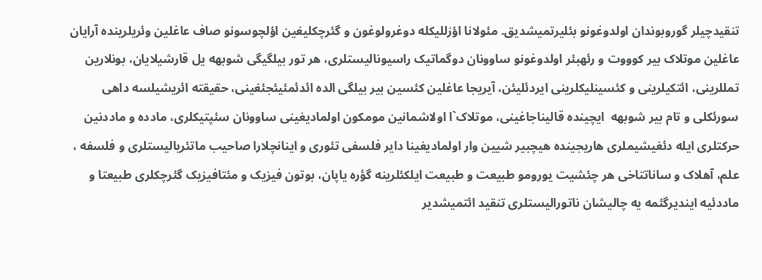تنقیدچیلر گوروبوندان اولدوغونو بئلیرتمیشدیق. مئولانا اؤزللیکله دوغرولوغون و گئرچکلیغین اؤلچوسونو صاف عاغلین وئریلرینده آرایان عاغلین موتلاک بیر کوووت و رئهبئر اولدوغونو ساوونان دوگماتیک راسیونالیستلری، هر تور بیلگیگی شوبهه یل قارشیلایان، بونلارین تمللرینی، ائتکیلرینی و کئسینلیکلرینی ایردئلیئن، آیریجا عاغلین کئسین بیر بیلگی الده ائدئمئیئجئغینی، حقیقته ائریشیلسه داهی سورئکلی و تام بیر شوبهه  ایچینده قالیناجاغینی، موتلاک`ا اولاشمانین مومکون اولمادیغینی ساوونان سئپتیکلری، مادده و ماددنین حرکتلری ایله دئغیشیملری هاریجینده هیچبیر شیین وار اولمادیغینا دایر فلسفی تئوری و اینانچلارا صاحیب ماتئریالیستلری و فلسفه ، علم، آهلاک و ساناتتاخی هر چئشیت یورومو طبیعت و طبیعت ایلکئلرینه گؤره یاپان، بوتون فیزیک و مئتافیزیک گئرچکلری طبیعتا و ماددئیه ایندیرگئمه یه چالیشان ناتورالیستلری تنقید ائتمیشدیر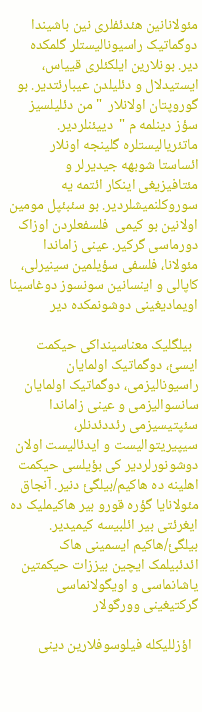مئولانانین هئدئفلری نین باشیندا دوگماتیک راسیونالیستلر گلمکده دیر. بونلارین ایلکئلری قییاس، ایستیدلال و دئلیلدن عیبارئتدیر. بو گوروپتان اولانلار  " من دئلیلسیز سؤز دینلمه م "  دییئنلردیر. ماتئریالیستلره گلینجه اونلار ائساستا شوبهه جیدیرلر و مئتافیزیغی اینکار ائتمه یه سوروکلنمیشلردیر. بو سئبئپل مومین اولانین بو کیمی  فلسفعلردن اوزاک دورماسی گرکیر. عینی زاماندا مئولانا، فلسفی سؤیلمین سینیرلی، کاپالی و اینسانین سونسوز دوغاسینا اویمادیغینی دوشونمکده دیر

  بیلگلیک معناسینداکی حیکمت ایسئ، دوگماتیک اولمایان راسیونالیزمی، دوگماتیک اولمایان سانسوالیزمی و عینی زاماندا سئپتیسیزمی رئددئدنلر، سیپیریتوالیست و ایدئالیست اولان دوشونورلردیر کی بؤیلسی حیکمت اهلینه ده هاکیم/بیلگئ دنیر. آنجاق مئولانایا گؤره قورو بیر هاکیملیک ده ایغرئتی بیر ائلبیسه کیمیدیر. بیلگئ/هاکیم ایسمینی هاک ائدئبیلمک ایچین بیززات حیکمتین یاشانماسی و اویگولانماسی گرکتیغینی وورگولار

  اؤزللیکله فیلوسوفلارین دینی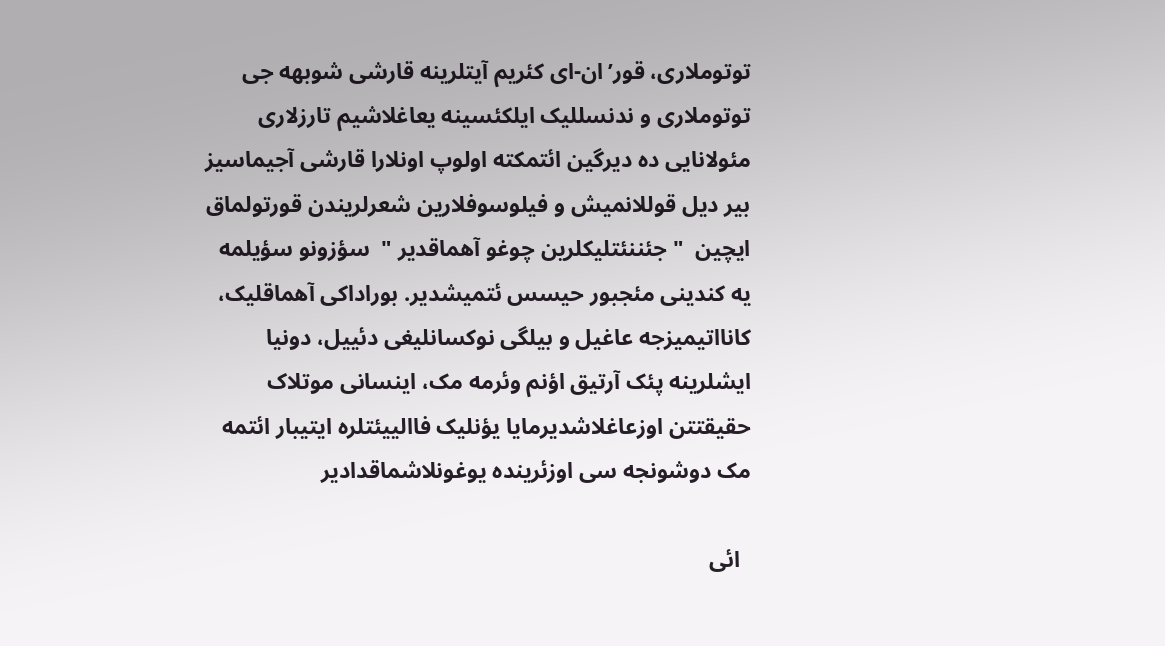توتوملاری، قور’ان-ای کئریم آیتلرینه قارشی شوبهه جی توتوملاری و ندنسللیک ایلکئسینه یعاغلاشیم تارزلاری مئولانایی ده دیرگین ائتمکته اولوپ اونلارا قارشی آجیماسیز بیر دیل قوللانمیش و فیلوسوفلارین شعرلریندن قورتولماق ایچین  " جئننئتلیکلرین چوغو آهماقدیر "  سؤزونو سؤیلمه یه کندینی مئجبور حیسس ئتمیشدیر. بوراداکی آهماقلیک، کانااتیمیزجه عاغیل و بیلگی نوکسانلیغی دئییل، دونیا ایشلرینه پئک آرتیق اؤنم وئرمه مک، اینسانی موتلاک حقیقتتن اوزعاغلاشدیرمایا یؤنلیک فاالییئتلره ایتیبار ائتمه مک دوشونجه سی اوزئرینده یوغونلاشماقدادیر

  ائی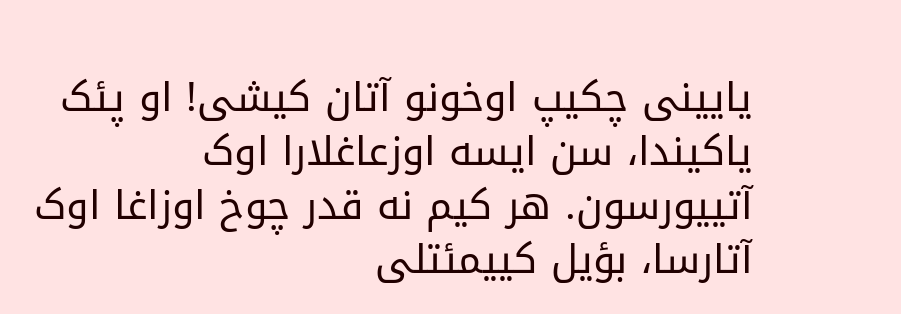یایینی چکیپ اوخونو آتان کیشی! او پئک یاکیندا، سن ایسه اوزعاغلارا اوک آتییورسون. هر کیم نه قدر چوخ اوزاغا اوک آتارسا، بؤیل کییمئتلی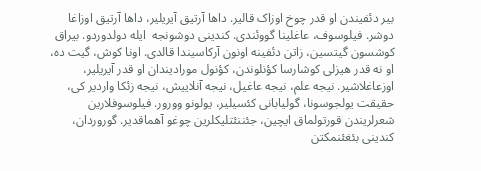بیر دئفیندن او قدر چوخ اوزاک قالیر. داها آرتیق آیریلیر، داها آرتیق اوزاغا دوشر. فیلوسوف، عاغلینا گووئندی. کندینی دوشونجه  ایله دولدوردو. بیراق کوشسون گیتسین، زاتن دئفینه اونون آرکاسیندا قالدی. اونا کوش، گیت ده، او نه قدر هیزلی کوشارسا کؤنلوندن، کؤنول مورادیندان او قدر آیریلیر، اوزعاغلاشیر. نیجه علم، نیجه عاغیل، نیجه آنلاییش، نیجه زئکا واردیر کی، حقیقت یولجوسونا، گولیابانی کئسیلیر، یولونو وورور. فیلوسوفلارین شعرلریندن قورتولماق ایچین، جئننئتلیکلرین چوغو آهماقدیر. گوروردان، کندینی بئغئنمکتن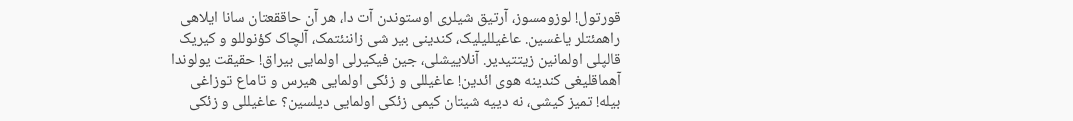قورتول! لوزومسوز، آرتیق شیلری اوستوندن آت دا، هر آن حاققعتان سانا ایلاهی راهمئتلر یاغسین. عاغیللیلیک، کندینی بیر شی زاننئتمک، آلچاک کؤنوللو و کیریک قالپلی اولمانین زیتتیدیر. آنلاییشلی، جین فیکیرلی اولمایی بیراق! حقیقت یولوندا آهماقلیغی کندینه هوی ائدین! عاغیللی و زئکی اولمایی هیرس و تاماع توزاغی بیله! تمیز کیشی، نه دییه شیتان کیمی زئکی اولمایی دیلسین؟ عاغیللی و زئکی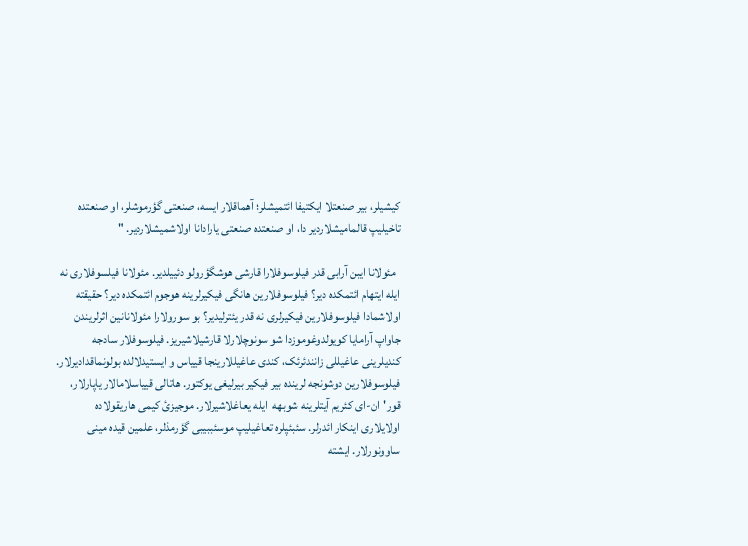کیشیلر، بیر صنعتلا ایکتیفا ائتمیشلر؛ آهماقلار ایسه، صنعتی گؤرموشلر، او صنعتده تاخیلیپ قالمامیشلاردیر دا، او صنعتده صنعتی یارادانا اولاشمیشلاردیر. "

  مئولانا ایبن آرابی قدر فیلوسوفلارا قارشی هوشگؤرولو دئییلدیر. مئولانا فیلسوفلاری نه ایله ایتهام ائتمکده دیر؟ فیلوسوفلارین هانگی فیکیرلرینه هوجوم ائتمکده دیر؟ حقیقته اولاشمادا فیلوسوفلارین فیکیرلری نه قدر یئترلیدیر؟ بو سورولارا مئولانانین اثرلریندن جاواپ آرامایا کویولدوغوموزدا شو سونوچلارلا قارشیلاشیریز. فیلوسوفلار سادجه کندیلرینی عاغیللی زانندئرئک، کندی عاغیللارینجا قییاس و ایستیدلالده بولونماقدادیرلار. فیلوسوفلارین دوشونجه لرینده بیر فیکیر بیرلیغی یوکتور. هاتالی قییاسلامالار یاپارلار، قور'ان-ای کئریم آیتلرینه شوبهه  ایله یعاغلاشیرلار. موجیزئ کیمی هاریقولاده اولایلاری اینکار ائدرلر. سئبئپلره تعاغیلیپ موسئببیبی گؤرمذلر، علمین قیده مینی ساوونورلار. ایشته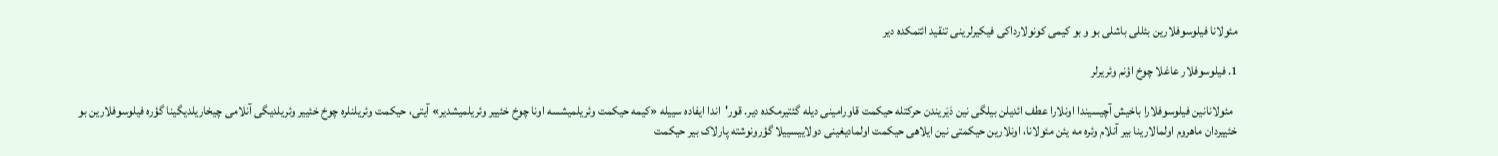مئولانا فیلوسوفلارین بئللی باشلی بو و بو کیمی کونولارداکی فیکیرلرینی تنقید ائتمکده دیر

1. فیلوسوفلار عاغلا چوخ اؤنم وئریرلر

  مئولانانین فیلوسوفلارا باخیش آچیسیندا اونلارا عطف ائدیلن بیلگی نین دَیَریندن حرکتله حیکمت قاورامینی دیله گئتیرمکده دیر. قور'اندا ایفاده سییله «کیمه حیکمت وئریلمیشسه اونا چوخ خئییر وئریلمیشدیر» آیتی، حیکمت وئریلنلره چوخ خئییر وئریلدیگی آنلامی چیخاریلدیگینا گؤره فیلوسوفلارین بو خئییردان ماهروم اولمالارینا بیر آنلام وئره مه یئن مئولانا، اونلارین حیکمتی نین ایلاهی حیکمت اولمادیغینی دولاییسییلا گؤرونوشته پارلاک بیر حیکمت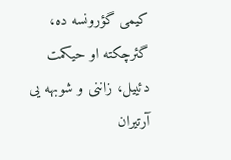کیمی گؤرونسه ده، گئرچکته او حیکمت دئییل، زاننی و شوبهه یی آرتیران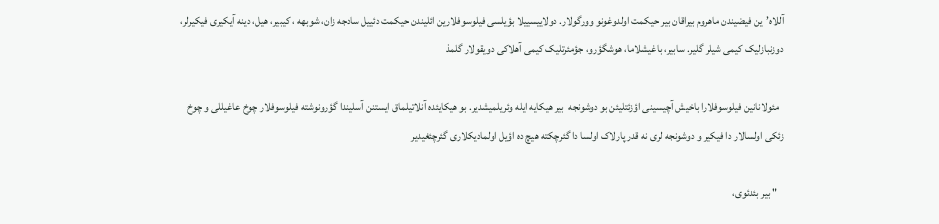آللاه’ین فیضیندن ماهروم بیراقان بیر حیکمت اولدوغونو وورگولار. دولاییسییلا بؤیلسی فیلوسوفلارین ائلیندن حیکمت دئییل سادجه زان، شوبهه ، کیبیر، هیل، دینه آیکیری فیکیرلر، دوزنبازلیک کیمی شیلر گلیر. سابیر، باغیشلاما، هوشگؤرو، جؤمئرتلیک کیمی آهلاکی دویقولار گلمذ

  مئولانانین فیلوسوفلارا باخیش آچیسینی اؤزئتلیئن بو دوشونجه  بیر هیکایه ایله وئریلمیشدیر. بو هیکایئده آنلاتیلماق ایستنن آسلیندا گؤرونوشته فیلوسوفلار چوخ عاغیللی و چوخ زئکی اولسالار دا فیکیر و دوشونجه لری نه قدر پارلاک اولسا دا گئرچکته هیچ ده اؤیل اولمادیکلاری گئرچئغیدیر

   " بیر بئدئوی،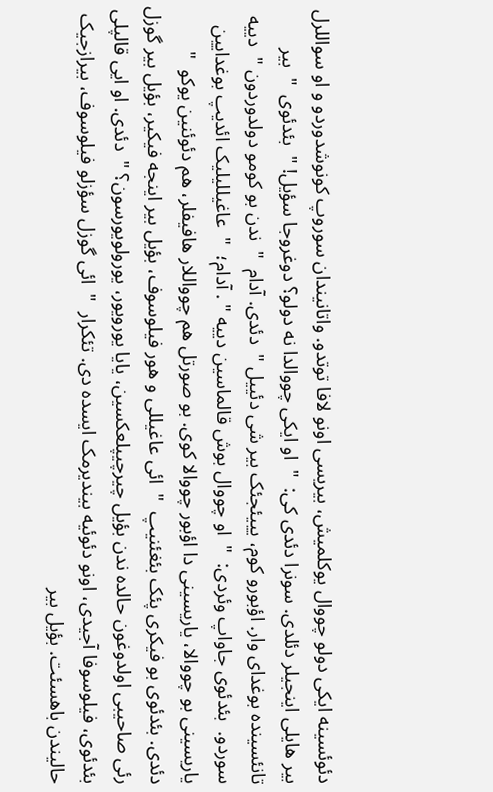دئوئسینه ایکی دولو چووال یوکلمیش، بیریسی اونو لافا توتدو. واتانیندان سوروپ کونوشدوردو و او سواللرل بیر هایلی اینجیلر دئلدی. سونرا دئدی کی:  "  او ایکی چووالدا نه دولو؟ دوغروجا سؤیل! "  بئدئوی  "  بیر تانئسینده بوغدای وار. اؤبورو کوم، یییئجئک بیر شی دئییل "  دئدی. آدام  "  ندن بو کومو دولدوردون "  دییه سوردو.  بئدئوی جاواپ وئردی:  "  او چووال بوش قالماسین دییه " . آدام؛  "  عاغیللیلیک ائدیپ بوغدایین یاریسینی بو چووالا، یاریسینی دا اؤبور چووالا کوی. بو صورتل هم چوواللار هافیفلر، هم دئوئنین یوکو  "  دئدی. بئدئوی بو فیکری پئک بئغئنیپ  "  ائی عاغیللی و هور فیلوسوف، بؤیل بیر اینجه فیکیر، بؤیل بیر گوزل رئی صاحیبی اولدوغون حالده ندن بؤیل چیرچیپلعکسین، یایا یورویور، یورولویورسون؟ "  دئدی. او ایی قالپلی بئدئوی، فیلوسوفا آجیدی، اونو دئوئیه بیندیرمک ایسده دی. تئکرار  "  ائی گوزل سؤزلو فیلوسوف، بیرازجیک حالیندن باهسئت. بؤیل بیر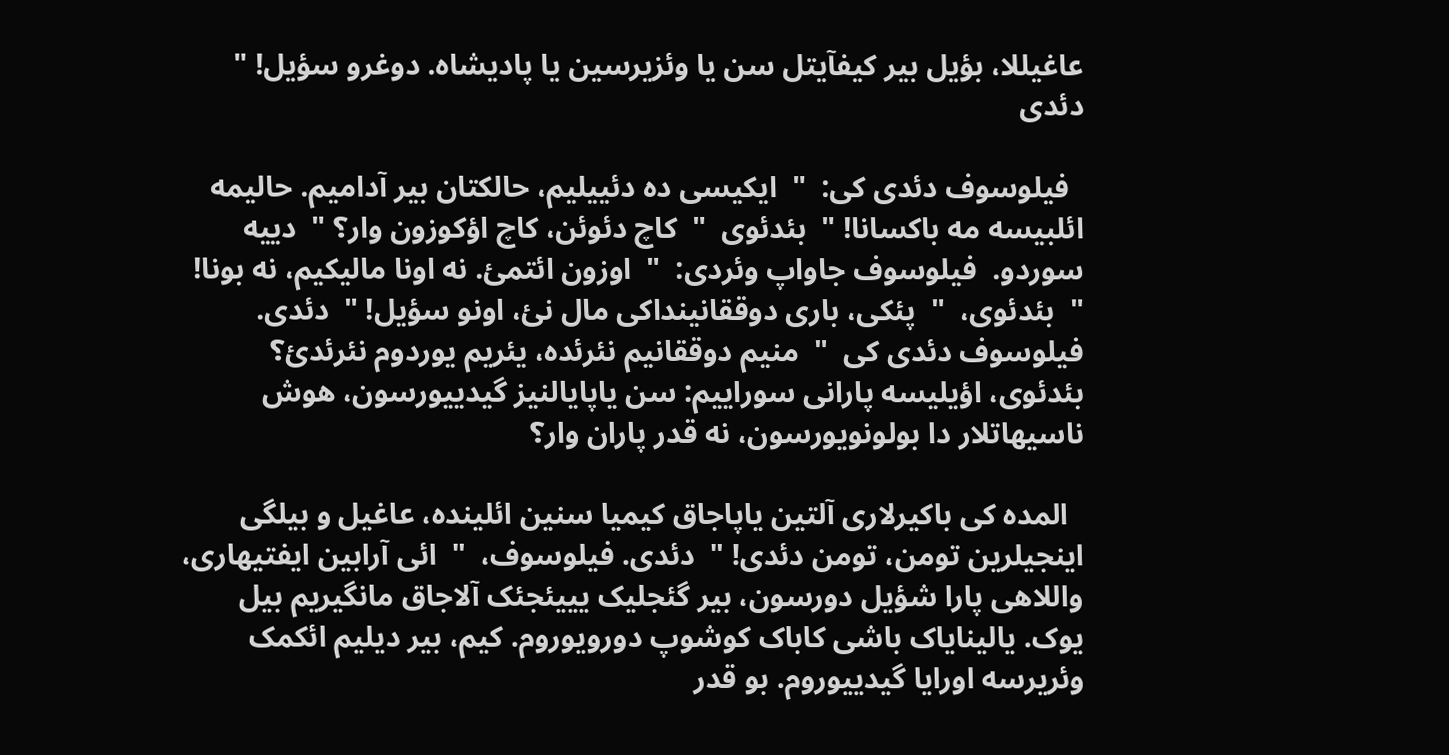عاغیللا، بؤیل بیر کیفآیتل سن یا وئزیرسین یا پادیشاه. دوغرو سؤیل! "  دئدی

  فیلوسوف دئدی کی:  "  ایکیسی ده دئییلیم، حالکتان بیر آدامیم. حالیمه ائلبیسه مه باکسانا! "  بئدئوی  "  کاچ دئوئن، کاچ اؤکوزون وار؟ "  دییه سوردو.  فیلوسوف جاواپ وئردی:  "  اوزون ائتمئ. نه اونا مالیکیم، نه بونا! "  بئدئوی،  "  پئکی، باری دوققانینداکی مال نئ، اونو سؤیل! "  دئدی. فیلوسوف دئدی کی  "  منیم دوققانیم نئرئده، یئریم یوردوم نئرئدئ؟ بئدئوی، اؤیلیسه پارانی سوراییم: سن یاپایالنیز گیدییورسون، هوش ناسیهاتلار دا بولونویورسون، نه قدر پاران وار؟

  المده کی باکیرلاری آلتین یاپاجاق کیمیا سنین ائلینده، عاغیل و بیلگی اینجیلرین تومن، تومن دئدی! "  دئدی. فیلوسوف،  "  ائی آرابین ایفتیهاری، واللاهی پارا شؤیل دورسون، بیر گئجلیک یییئجئک آلاجاق مانگیریم بیل یوک. یالینایاک باشی کاباک کوشوپ دورویوروم. کیم، بیر دیلیم ائکمک وئریرسه اورایا گیدییوروم. بو قدر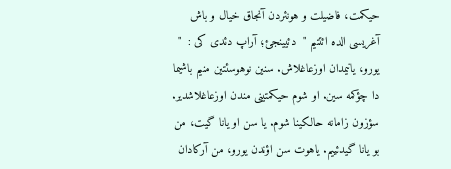حیکمت، فاضیلت و هونئردن آنجاق خیال و باش آغریسی الده ائتتیم "  دئیینجئ؛ آراپ دئدی کی :  "  یورو، یانیمدان اوزعاغلاش. سنین نوهوسئتین منیم باشیما دا چؤکمه سین. او شوم حیکمتینی مندن اوزعاغلاشدیر. سؤزون زامانه حالکینا شوم. یا سن او یانا گیت، من بو یانا گیدئییم. یاهوت سن اؤندن یورو، من آرکادان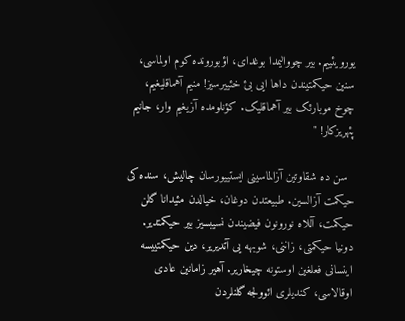یورویئییم. بیر چووالیمدا بوغدای، اؤبورونده کوم اولماسی، سنین حیکمتیندن داها ایی بئ خئییرسیز! منیم آهماقلیغیم، چوخ موبارئک بیر آهماقلیک. کؤنلومده آزیغیم وار، جانیم پئهریزکار! "

  سن ده شقاوتین آزالماسینی ایستییورسان چالیش، سنده کی حیکمت آزالسین. طبیعتدن دوغان، خیالدن مئیدانا گلن حیکمت، آللاه نورونون فیضیندن نسیبسیز بیر حیکمتدیر. دونیا حیکمتی، زاننی، شوبهه یی آتدیریر، دین حیکمتییسه اینسانی فعلغین اوستونه چیخاریر. آهیر زامانین عادی اوقالاسی، کندیلری ائوولجه گلنلردن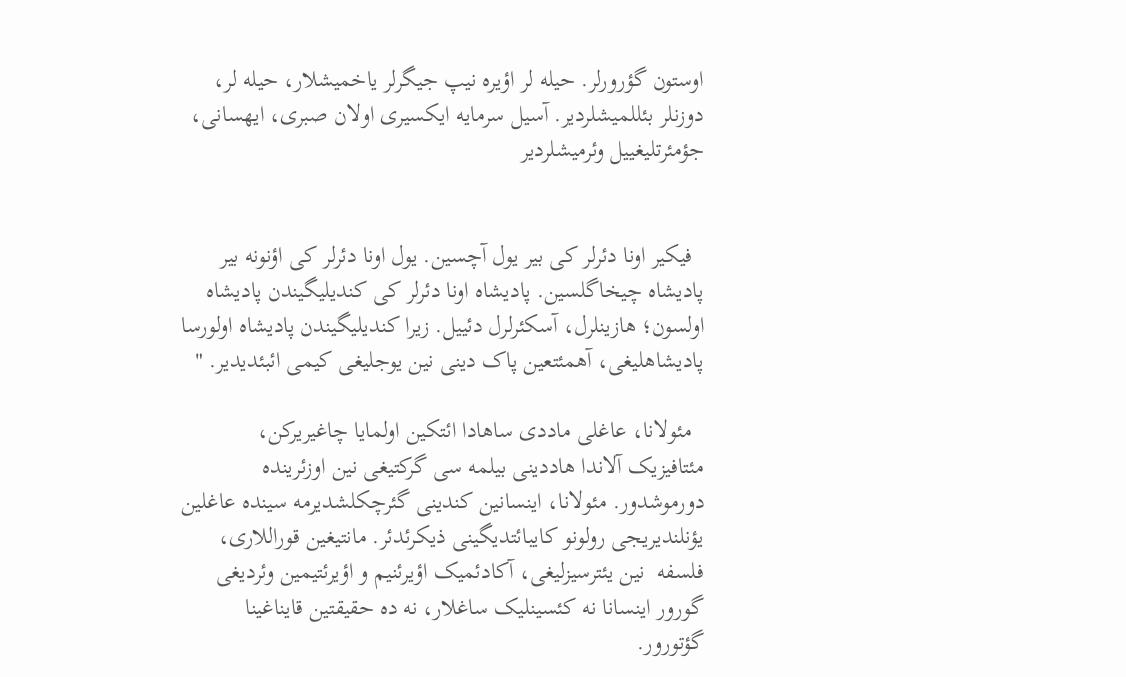اوستون گؤرورلر. حیله لر اؤیره نیپ جیگرلر یاخمیشلار، حیله لر، دوزنلر بئللمیشلردیر. آسیل سرمایه ایکسیری اولان صبری، ایهسانی، جؤمئرتلیغییل وئرمیشلردیر


  فیکیر اونا دئرلر کی بیر یول آچسین. یول اونا دئرلر کی اؤنونه بیر پادیشاه چیخاگلسین. پادیشاه اونا دئرلر کی کندیلیگیندن پادیشاه اولسون؛ هازینلرل، آسکئرلرل دئییل. زیرا کندیلیگیندن پادیشاه اولورسا پادیشاهلیغی، آهمئتعین پاک دینی نین یوجلیغی کیمی ائبئدیدیر. "

  مئولانا، عاغلی ماددی ساهادا ائتکین اولمایا چاغیریرکن، مئتافیزیک آلاندا هاددینی بیلمه سی گرکتیغی نین اوزئرینده دورموشدور. مئولانا، اینسانین کندینی گئرچکلشدیرمه سینده عاغلین یؤنلندیریجی رولونو کایبائتدیگینی ذیکرئدئر. مانتیغین قوراللاری، فلسفه  نین یئترسیزلیغی، آکادئمیک اؤیرئنیم و اؤیرئتیمین وئردیغی گورور اینسانا نه کئسینلیک ساغلار، نه ده حقیقتین قایناغینا گؤتورور.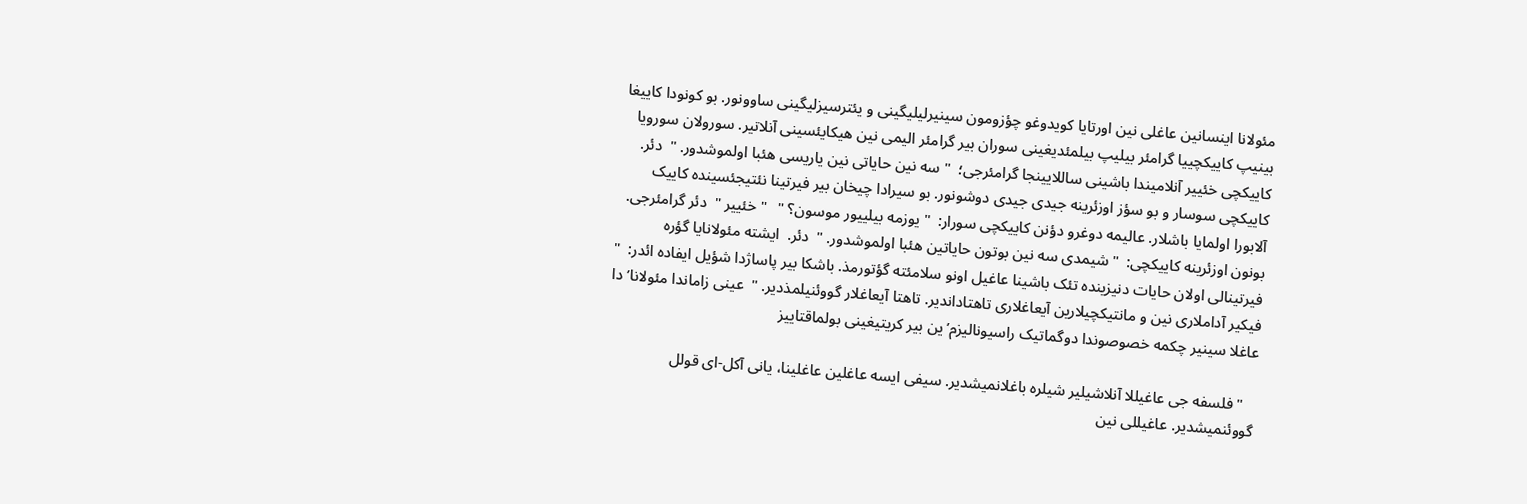مئولانا اینسانین عاغلی نین اورتایا کویدوغو چؤزومون سینیرلیلیگینی و یئترسیزلیگینی ساوونور. بو کونودا کاییغا بینیپ کاییکچییا گرامئر بیلیپ بیلمئدیغینی سوران بیر گرامئر الیمی نین هیکایئسینی آنلاتیر. سورولان سورویا کاییکچی خئییر آنلامیندا باشینی ساللایینجا گرامئرجی؛  " سه نین حایاتی نین یاریسی هئبا اولموشدور. "  دئر. کاییکچی سوسار و بو سؤز اوزئرینه جیدی جیدی دوشونور. بو سیرادا چیخان بیر فیرتینا نئتیجئسینده کاییک آلابورا اولمایا باشلار. عالیمه دوغرو دؤنن کاییکچی سورار:  " یوزمه بیلییور موسون؟ "   " خئییر "  دئر گرامئرجی. بونون اوزئرینه کاییکچی:  " شیمدی سه نین بوتون حایاتین هئبا اولموشدور. "  دئر.  ایشته مئولانایا گؤره فیرتینالی اولان حایات دنیزینده تئک باشینا عاغیل اونو سلامئته گؤتورمذ. باشکا بیر پاساژدا شؤیل ایفاده ائدر:  " فیکیر آداملاری نین و مانتیکچیلارین آیعاغلاری تاهتاداندیر. تاهتا آیعاغلار گووئنیلمذدیر. "  عینی زاماندا مئولانا’دا عاغلا سینیر چکمه خصوصوندا دوگماتیک راسیونالیزم’ین بیر کریتیغینی بولماقتاییز

   " فلسفه جی عاغیللا آنلاشیلیر شیلره باغلانمیشدیر. سیفی ایسه عاغلین عاغلینا، یانی آکل-ای قولل گووئنمیشدیر. عاغیللی نین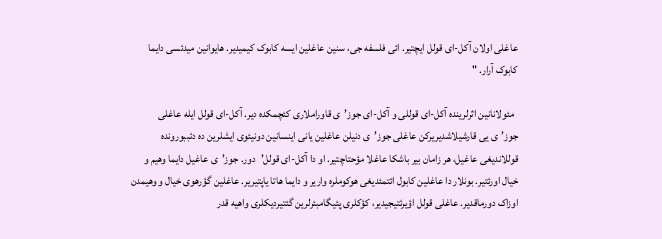عاغلی اولان آکل-ای قولل ایچتیر. ائی فلسفه جی، سنین عاغلین ایسه کابوک کیمیدیر. هایوانین میدئسی دایما کابوک آرار. "

  مئولانانین اثرلرینده آکل-ای قوللی و آکل-ای جوز’ی قاوراملاری کئچمکده دیر. آکل-ای قولل ایله عاغلی جوز’ی یی قارشیلاشدیریرکن عاغلی جوز’ی دنیلن عاغلین یانی اینسانین دونیئوی ایشلرین ده دئببورونده قوللاندیغی عاغیل، هر زامان بیر باشکا عاغلا مؤحتاچتیر. او دا آکل-ای قولل’دور. جوز’ی عاغیل دایما وهیم و خیال اورئتیر. بونلار دا عاغلین کابول ائتمئدیغی هوکوملره واریر و دایما هاتا یاپتیریر. عاغلین گؤرهوی خیال و وهیمدن اوزاک دورماقدیر. عاغلی قولل اؤیرئتیجیدیر، کؤکلری پئیگامبئرلرین گئتیردیکلری واهیه قدر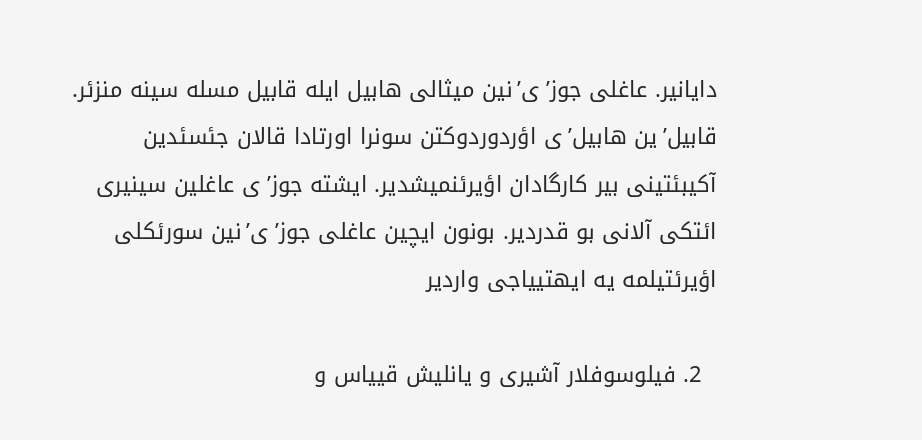دایانیر. عاغلی جوز’ی’نین میثالی هابیل ایله قابیل مسله سینه منزئر. قابیل’ین هابیل’ی اؤردوردوکتن سونرا اورتادا قالان جئسئدین آکیبئتینی بیر کارگادان اؤیرئنمیشدیر. ایشته جوز’ی عاغلین سینیری ائتکی آلانی بو قدردیر. بونون ایچین عاغلی جوز’ی’نین سورئکلی اؤیرئتیلمه یه ایهتییاجی واردیر

  2. فیلوسوفلار آشیری و یانلیش قییاس و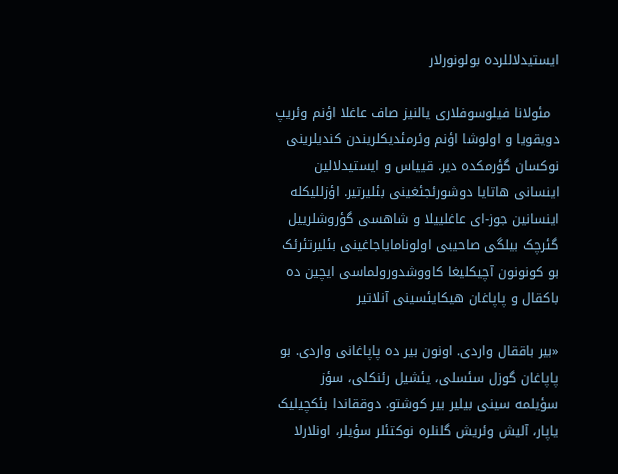ایستیدلاللرده بولونورلار

  مئولانا فیلوسوفلاری یالنیز صاف عاغلا اؤنم وئریپ دویقویا و اولوشا اؤنم وئرمئدیکلریندن کندیلرینی نوکسان گؤرمکده دیر. قییاس و ایستیدلالین اینسانی هاتایا دوشورئجئغینی بئلیرتیر. اؤزللیکله اینسانین جوز-ای عاغلییلا و شاهسی گؤروشلرییل گئرچک بیلگی صاحیبی اولونامایاجاغینی بئلیرتئرئک بو کونونون آچیکلیغا کاووشدورولماسی ایچین ده باکقال و پاپاغان هیکایئسینی آنلاتیر

«بیر باققال واردی. اونون بیر ده پاپاغانی واردی. بو پاپاغان گوزل سئسلی، یئشیل رئنکلی، سؤز سؤیلمه سینی بیلیر بیر کوشتو. دوققاندا بئکچیلیک یاپار، آلیش وئریش گلنلره نوکتئلر سؤیلر، اونلارلا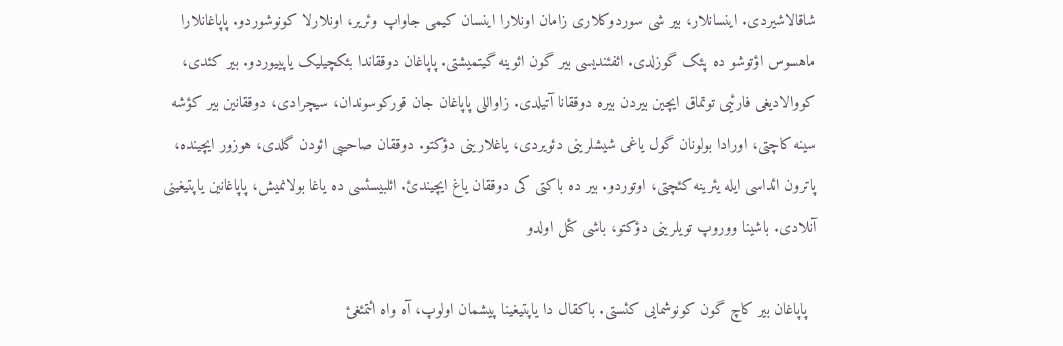شاقالاشیردی. اینسانلار، بیر شی سوردوکلاری زامان اونلارا اینسان کیمی جاواپ وئریر، اونلارلا کونوشوردو. پاپاغانلارا ماهسوس اؤتوشو ده پئک گوزلدی. ائفئندیسی بیر گون ائوینه گیتمیشتی. پاپاغان دوققاندا بئکچیلیک یاپییوردو. بیر کئدی، کووالادیغی فارئیی توتماق ایچین بیردن بیره دوققانا آتیلدی. زاواللی پاپاغان جان قورکوسوندان، سیچرادی، دوققانین بیر کؤشه سینه کاچتی، اورادا بولونان گول یاغی شیشلرینی دئویردی، یاغلارینی دؤکتو. دوققان صاحیبی ائودن گلدی، هوزور ایچینده، پاترون ائداسی ایله یئرینه کئچتی، اوتوردو. بیر ده باکتی کی دوققان یاغ ایچیندئ. ائلبیسئسی ده یاغا بولانمیش، پاپاغانین یاپتیغینی آنلادی. باشینا ووروپ تویلرینی دؤکتو، باشی کئل اولدو

  پاپاغان بیر کاچ گون کونوشمایی کئستی. باکقال دا یاپتیغینا پیشمان اولوپ، آه واه ائتمئغئ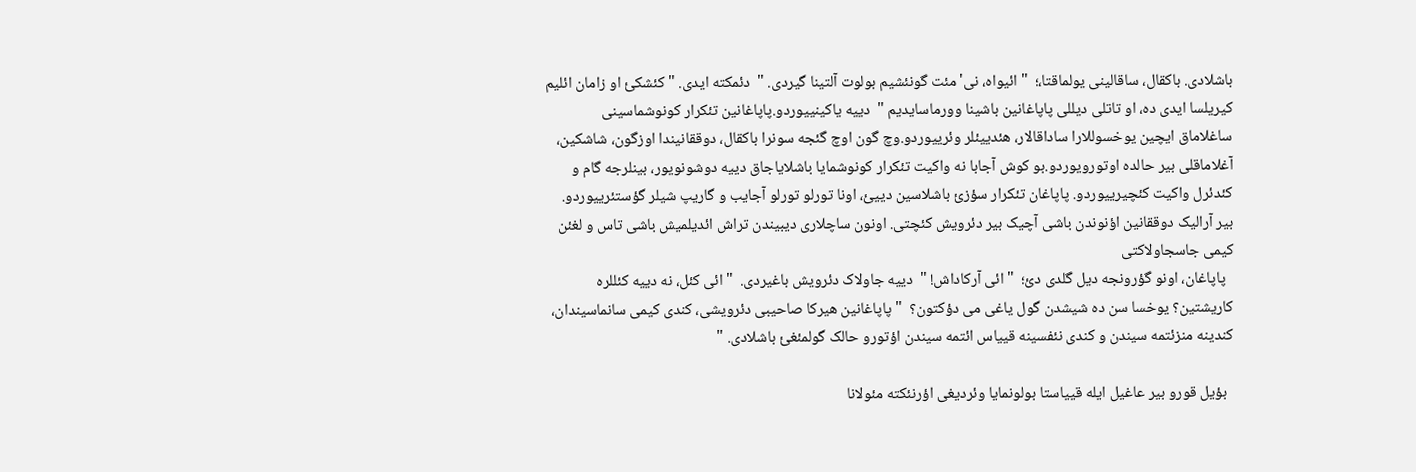باشلادی. باکقال، ساقالینی یولماقتا،؛  " ائیواه، نی'مئت گونئشیم بولوت آلتینا گیردی. "  دئمکته ایدی. " کئشکئ او زامان ائلیم کیریلسا ایدی ده، او تاتلی دیللی پاپاغانین باشینا وورماسایدیم "  دییه یاکینییوردو.پاپاغانین تئکرار کونوشماسینی ساغلاماق ایچین یوخسوللارا ساداقالار، هئدییئلر وئرییوردو.وچ گون اوچ گئجه سونرا باکقال، دوققانیندا اوزگون، شاشکین، آغلاماقلی بیر حالده اوتورویوردو.بو کوش آجابا نه واکیت تئکرار کونوشمایا باشلایاجاق دییه دوشونویور، بینلرجه گام و کئدئرل واکیت کئچیرییوردو. پاپاغان تئکرار سؤزئ باشلاسین دییئ، اونا تورلو تورلو آجایب و گاریپ شیلر گؤستئرییوردو. بیر آرالیک دوققانین اؤنوندن باشی آچیک بیر دئرویش کئچتی. اونون ساچلاری دیبیندن تراش ائدیلمیش باشی تاس و لغئن کیمی جاسجاولاکتی
  پاپاغان، اونو گؤرونجه دیل گلدی دئ؛  " ائی آرکاداش! "  دییه جاولاک دئرویش باغیردی.  " ائی کئل، نه دییه کئللره کاریشتین؟ یوخسا سن ده شیشدن گول یاغی می دؤکتون؟  " پاپاغانین هیرکا صاحیبی دئرویشی، کندی کیمی سانماسیندان، کندینه منزئتمه سیندن و کندی نئفسینه قییاس ائتمه سیندن اؤتورو حالک گولمئغئ باشلادی. "

  بؤیل قورو بیر عاغیل ایله قییاستا بولونمایا وئردیغی اؤرنئکته مئولانا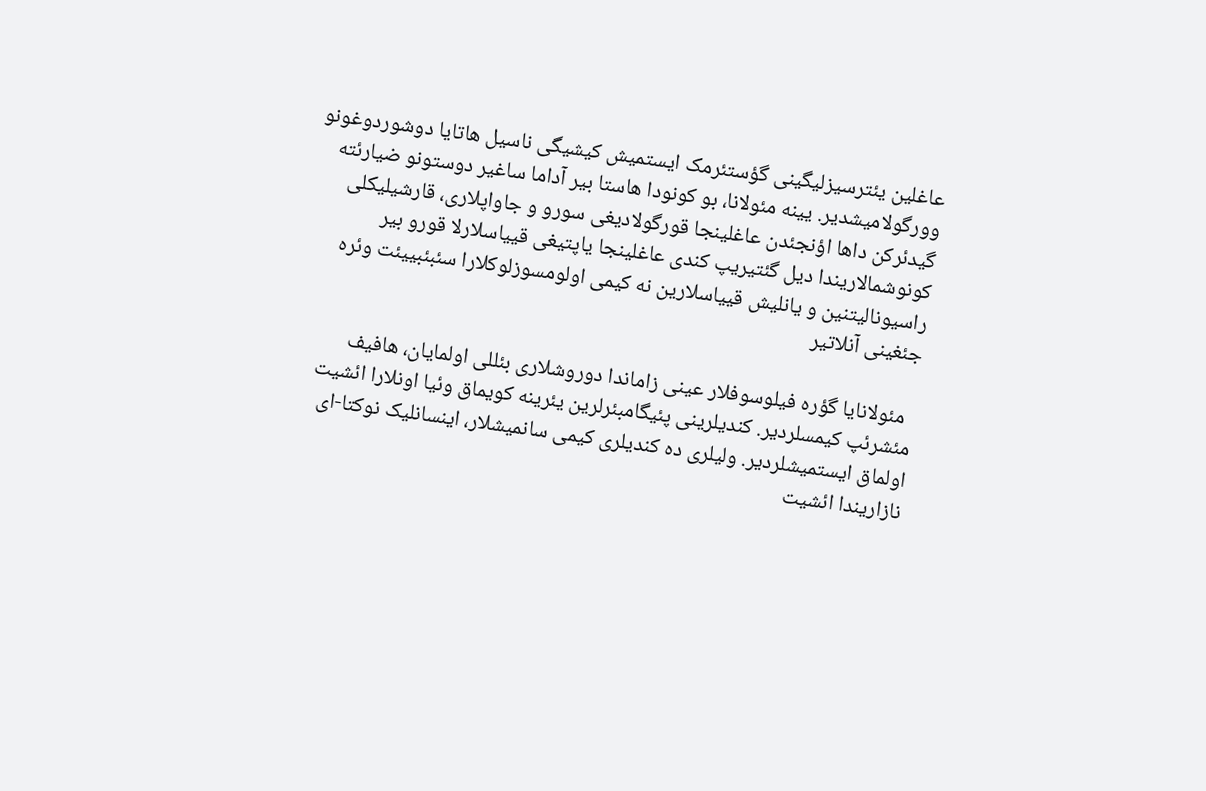عاغلین یئترسیزلیگینی گؤستئرمک ایستمیش کیشیگی ناسیل هاتایا دوشوردوغونو وورگولامیشدیر. یینه مئولانا، بو کونودا هاستا بیر آداما ساغیر دوستونو ضیارئته گیدئرکن داها اؤنجئدن عاغلینجا قورگولادیغی سورو و جاواپلاری، قارشیلیکلی کونوشمالاریندا دیل گئتیریپ کندی عاغلینجا یاپتیغی قییاسلارلا قورو بیر راسیونالیتنین و یانلیش قییاسلارین نه کیمی اولومسوزلوکلارا سئبئبییئت وئره جئغینی آنلاتیر

  مئولانایا گؤره فیلوسوفلار عینی زاماندا دوروشلاری بئللی اولمایان، هافیف مئشرئپ کیمسلردیر. کندیلرینی پئیگامبئرلرین یئرینه کویماق وئیا اونلارا ائشیت اولماق ایستمیشلردیر. ولیلری ده کندیلری کیمی سانمیشلار، اینسانلیک نوکتا-ای نازاریندا ائشیت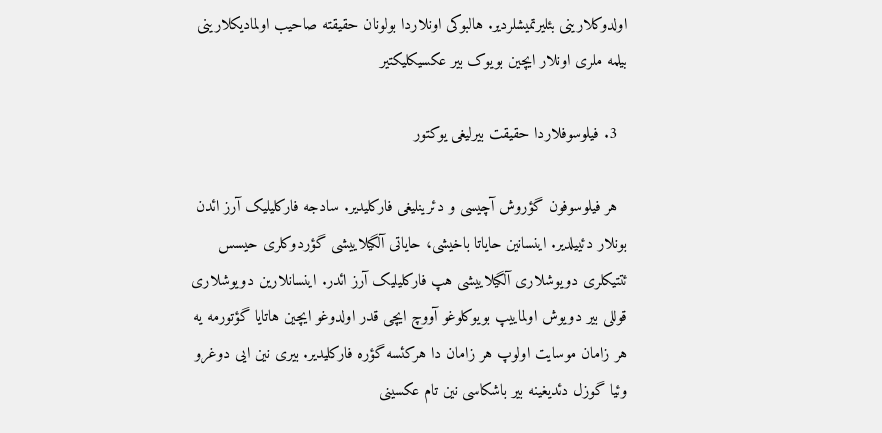اولدوکلارینی بئلیرتمیشلردیر. هالبوکی اونلاردا بولونان حقیقته صاحیب اولمادیکلارینی بیلمه ملری اونلار ایچین بویوک بیر عکسیکلیکتیر

  3. فیلوسوفلاردا حقیقت بیرلیغی یوکتور

  هر فیلوسوفون گؤروش آچیسی و دئرینلیغی فارکلیدیر. سادجه فارکلیلیک آرز ائدن بونلار دئییلدیر. اینسانین حایاتا باخیشی، حایاتی آلگیلاییشی گؤردوکلری حیسس ئتتیکلری دویوشلاری آلگیلاییشی هپ فارکلیلیک آرز ائدر. اینسانلارین دویوشلاری قوللی بیر دویوش اولماییپ بویوکلوغو آووچ ایچی قدر اولدوغو ایچین هاتایا گؤتورمه یه هر زامان موسایت اولوپ هر زامان دا هرکئسه گؤره فارکلیدیر. بیری نین ایی دوغرو وئیا گوزل دئدیغینه بیر باشکاسی نین تام عکسینی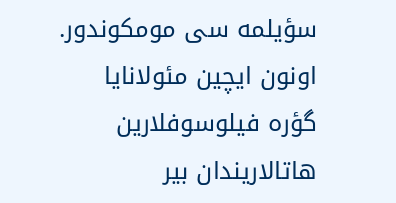سؤیلمه سی مومکوندور. اونون ایچین مئولانایا گؤره فیلوسوفلارین هاتالاریندان بیر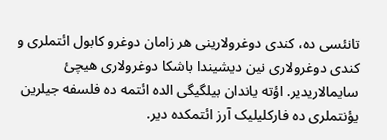تانئسی ده، کندی دوغرولارینی هر زامان دوغرو کابول ائتملری و کندی دوغرولاری نین دیشیندا باشکا دوغرولاری هیچئ سایمالاریدیر. اؤته یاندان بیلگیگی الده ائتمه ده فلسفه جیلرین یؤنتملری ده فارکلیلیک آرز ائتمکده دیر.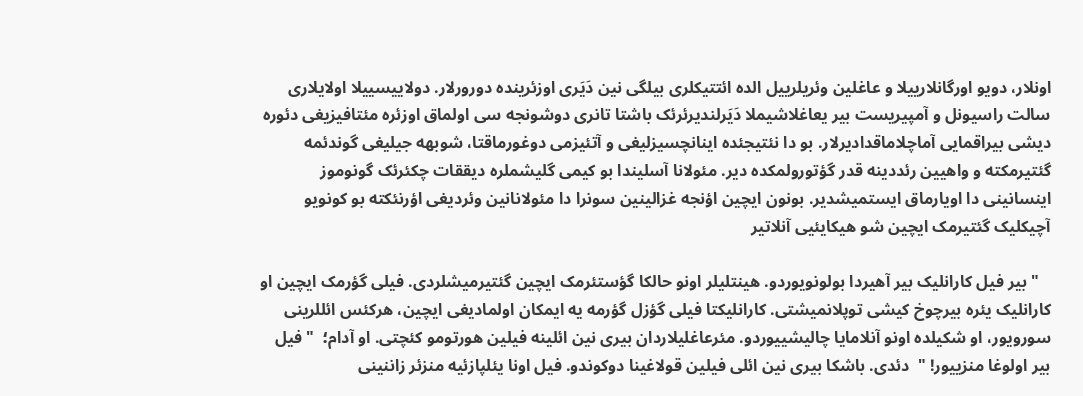اونلار، دویو اورگانلارییلا و عاغلین وئریلرییل الده ائتتیکلری بیلگی نین دَیَری اوزئرینده دورورلار. دولاییسییلا اولایلاری سالت راسیونل و آمپیریست بیر یعاغلاشیملا دَیَرلندیرئرئک باشتا تانری دوشونجه سی اولماق اوزئره مئتافیزیغی دئوره دیشی بیراقمایی آماچلاماقدادیرلار. بو دا نئتیجئده اینانچسیزلیغی و آتئیزمی دوغورماقتا، شوبهه جیلیغی گوندئمه گئتیرمکته و واهیین رئددینه قدر گؤتورولمکده دیر. مئولانا آسلیندا بو کیمی گلیشملره دیققات چکئرئک گونوموز اینسانینی دا اویارماق ایستمیشدیر. بونون ایچین اؤنجه غزالینین سونرا دا مئولانانین وئردیغی اؤرنئکته بو کونویو آچیکلیک گئتیرمک ایچین شو هیکایئیی آنلاتیر

   " بیر فیل کارانلیک بیر آهیردا بولونویوردو. هینتلیلر اونو حالکا گؤستئرمک ایچین گئتیرمیشلردی. فیلی گؤرمک ایچین او کارانلیک یئره بیرچوخ کیشی توپلانمیشتی. کارانلیکتا فیلی گؤزل گؤرمه یه ایمکان اولمادیغی ایچین، هرکئس ائللرینی سورویور، او شکیلده اونو آنلامایا چالیشییوردو. مئرعاغلیلاردان بیری نین ائلینه فیلین هورتومو کئچتی. او آدام؛  " فیل بیر اولوغا منزییور! "  دئدی. باشکا بیری نین ائلی فیلین قولاغینا دوکوندو. فیل اونا یئلپازئیه منزئر زاننینی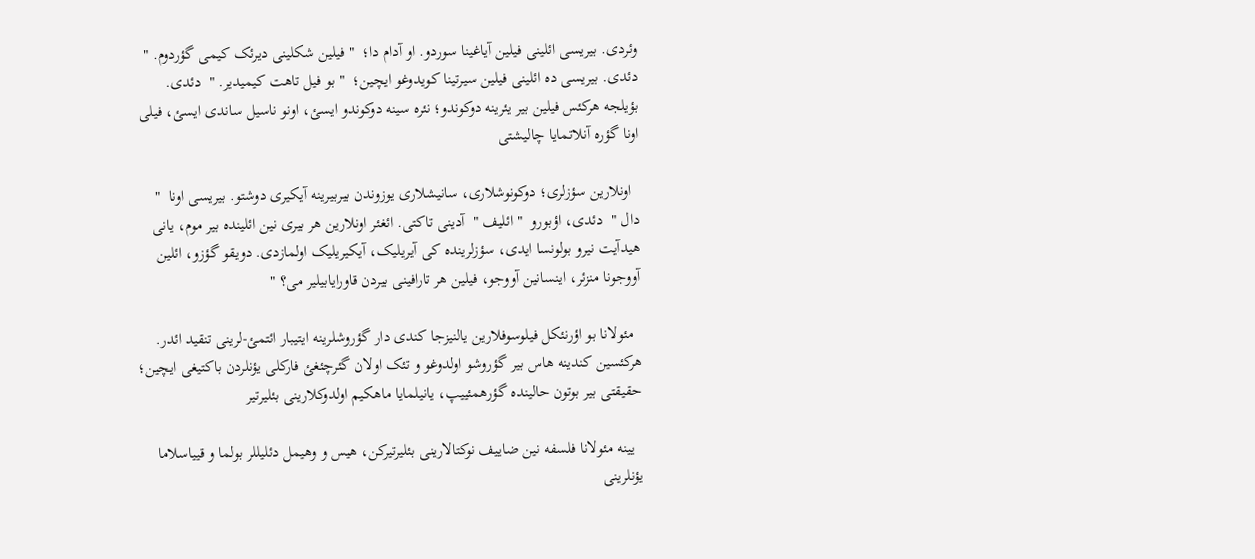وئردی. بیریسی ائلینی فیلین آیاغینا سوردو. او آدام دا؛  " فیلین شکلینی دیرئک کیمی گؤردوم. "  دئدی. بیریسی ده ائلینی فیلین سیرتینا کویدوغو ایچین؛  " بو فیل تاهت کیمیدیر. "  دئدی. بؤیلجه هرکئس فیلین بیر یئرینه دوکوندو؛ نئره سینه دوکوندو ایسئ، اونو ناسیل ساندی ایسئ، فیلی اونا گؤره آنلاتمایا چالیشتی

  اونلارین سؤزلری؛ دوکونوشلاری، سانیشلاری یوزوندن بیربیرینه آیکیری دوشتو. بیریسی اونا  " دال "  دئدی، اؤبورو  " ائلیف "  آدینی تاکتی. ائغئر اونلارین هر بیری نین ائلینده بیر موم، یانی هیدآیت نیرو بولونسا ایدی، سؤزلرینده کی آیریلیک، آیکیریلیک اولمازدی. دویقو گؤزو، ائلین آووجونا منزئر، اینسانین آووجو، فیلین هر تارافینی بیردن قاورایابیلیر می؟ "

  مئولانا بو اؤرنئکل فیلوسوفلارین یالنیزجا کندی دار گؤروشلرینه ایتیبار ائتمئ-لرینی تنقید ائدر. هرکئسین کندینه هاس بیر گؤروشو اولدوغو و تئک اولان گئرچئغئ فارکلی یؤنلردن باکتیغی ایچین؛ حقیقتی بیر بوتون حالینده گؤرهمئییپ، یانیلمایا ماهکیم اولدوکلارینی بئلیرتیر

  یینه مئولانا فلسفه نین ضاییف نوکتالارینی بئلیرتیرکن، هیس و وهیمل دئلیللر بولما و قییاسلاما یؤنلرینی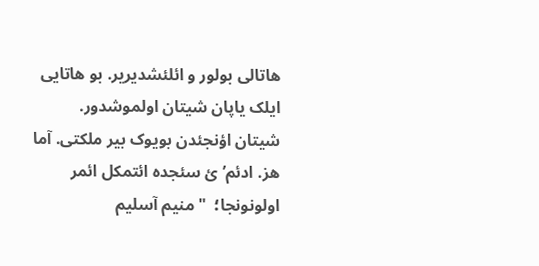هاتالی بولور و ائلئشدیریر. بو هاتایی ایلک یاپان شیتان اولموشدور. شیتان اؤنجئدن بویوک بیر ملکتی. آما هز. ادئم’ئ سئجده ائتمکل ائمر اولونونجا؛  " منیم آسلیم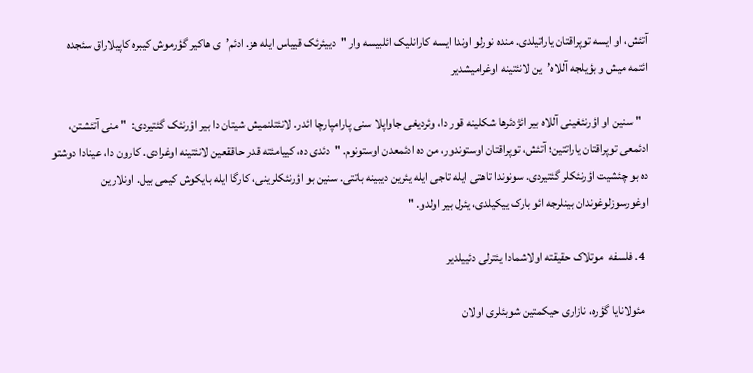آتئش، او ایسه توپراقتان یاراتیلدی. منده نورلو اوندا ایسه کارانلیک ائلبیسه وار "  دییئرئک قییاس ایله هز. ادئم’ی هاکیر گؤرموش کیبره کاپیلاراق سئجده ائتمه میش و بؤیلجه آللاه’ین لانئتینه اوغرامیشدیر

   " سنین او اؤرنئغینی آللاه بیر ائژدئرها شکلینه قور دا، وئردیغی جاواپلا سنی پارامپارچا ائدر. لانئتلنمیش شیتان دا بیر اؤرنئک گئتیردی:  " منی آتئشتن، ادئمعی توپراقتان یاراتتین؛ آتئش، توپراقتان اوستوندور، من ده ادئمعدن اوستونوم. "  دئدی ده، کییامئته قدر حاققعین لانئتینه اوغرادی. کارون دا، عینادا دوشتو ده بو چئشیت اؤرنئکلر گئتیردی. سونوندا تاهتی ایله تاجی ایله یئرین دیبینه باتتی. سنین بو اؤرنئکلرینی، کارگا ایله بایکوش کیمی بیل. اونلارین اوغورسوزلوغوندان بینلرجه ائو بارک ییکیلدی، یئرل بیر اولدو. "

  4. فلسفه  موتلاک حقیقته اولاشمادا یئترلی دئییلدیر

  مئولانایا گؤره، نازاری حیکمتین شوبئلری اولان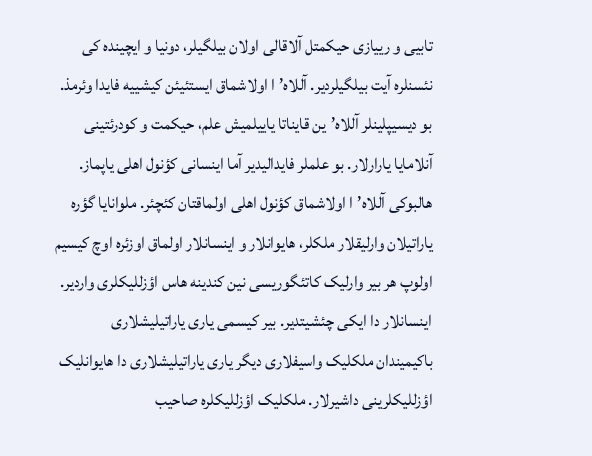تابیی و رییازی حیکمتل آلاقالی اولان بیلگیلر، دونیا و ایچینده کی نئسنلره آیت بیلگیلردیر. آللاه’ا اولاشماق ایستئیئن کیشییه فایدا وئرمذ. بو دیسیپلینلر آللاه’ین قایناتا یاییلمیش علم، حیکمت و کودرئتینی آنلامایا یارارلار. بو علملر فایدالیدیر آما اینسانی کؤنول اهلی یاپماز. هالبوکی آللاه’ا اولاشماق کؤنول اهلی اولماقتان کئچئر. ملوانایا گؤره یاراتیلان وارلیقلار ملکلر، هایوانلار و اینسانلار اولماق اوزئره اوچ کیسیم اولوپ هر بیر وارلیک کاتئگوریسی نین کندینه هاس اؤزللیکلری واردیر. اینسانلار دا ایکی چئشیتدیر. بیر کیسمی یاری یاراتیلیشلاری باکیمیندان ملکلیک واسیفلاری دیگر یاری یاراتیلیشلاری دا هایوانلیک اؤزللیکلرینی داشیرلار. ملکلیک اؤزللیکلره صاحیب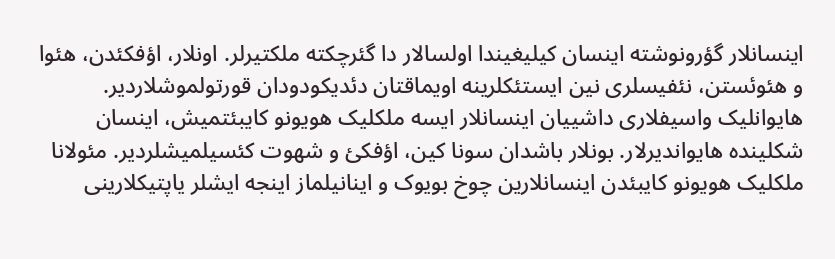اینسانلار گؤرونوشته اینسان کیلیغیندا اولسالار دا گئرچکته ملکتیرلر. اونلار، اؤفکئدن، هئوا و هئوئستن، نئفیسلری نین ایستئکلرینه اویماقتان دئدیکودودان قورتولموشلاردیر. هایوانلیک واسیفلاری داشییان اینسانلار ایسه ملکلیک هویونو کایبئتمیش، اینسان شکلینده هایواندیرلار. بونلار باشدان سونا کین، اؤفکئ و شهوت کئسیلمیشلردیر. مئولانا ملکلیک هویونو کایبئدن اینسانلارین چوخ بویوک و اینانیلماز اینجه ایشلر یاپتیکلارینی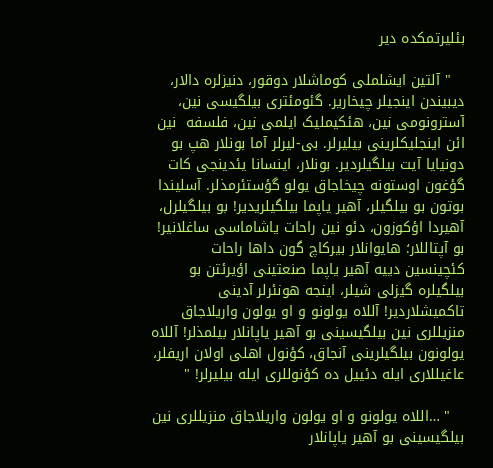بئلیرتمکده دیر

   " آلتین ایشلملی کوماشلار دوقور، دنیزلره دالار، دیبیندن اینجیلر چیخاریر. گئومئتری بیلگیسی نین، آسترونومی نین، هئکیملیک ایلمی نین، فلسفه  نین ائن اینجلیکلرینی بیلیرلر. بی-لیرلر آما بونلار هپ بو دونیایا آیت بیلگیلردیر. بونلار، اینسانا یئدینجی کات گؤغون اوستونه چیخاجاق یولو گؤستئرمذلر. آسلیندا بوتون بو بیلگیلر، آهیر یاپما بیلگیلریدیر! بو بیلگیلرل، آهیردا اؤکوزون، دئو نین راحات یاشاماسی ساغلانیر! بو آپتاللار؛ هایوانلار بیرکاچ گون داها راحات کئچینسین دییه آهیر یاپما صنعتینی اؤیرئتن بو بیلگیلره گیزلی شیلر، اینجه هونئرلر آدینی تاکمیشلاردیر! آللاه یولونو و او یولون واریلاجاق منزیللری نین بیلگیسینی بو آهیر یاپانلار بیلمذلر! آللاه یولونون بیلگیلرینی آنجاق، کؤنول اهلی اولان اریفلر، عاغیللاری ایله دئییل ده کؤنوللری ایله بیلیرلر! "

   " …اللاه یولونو و او یولون واریلاجاق منزیللری نین بیلگیسینی بو آهیر یاپانلار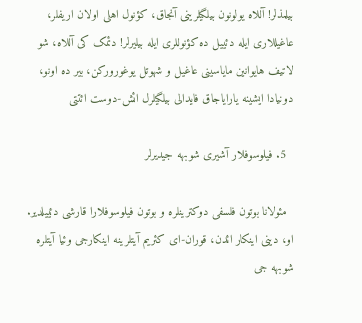بیلمذلر! آللاه یولونون بیلگیلرینی آنجاق، کؤنول اهلی اولان اریفلر، عاغیللاری ایله دئییل ده کؤنوللری ایله بیلیرلر! دئمک کی آللاه، شو لاتیف هایوانین مایاسینی عاغیل و شهوتل یوغورورکن، بیر ده اونو، دونیادا ایشینه یارایاجاق فایدالی بیلگیلرل ائش-دوست ائتتی

  5. فیلوسوفلار آشیری شوبهه جیدیرلر

  مئولانا بوتون فلسفی دوکترینلره و بوتون فیلوسوفلارا قارشی دئییلدیر. او، دینی اینکار ائدن، قوران-ای کئریم آیتلرینه اینکارجی وئیا آیتلره شوبهه جی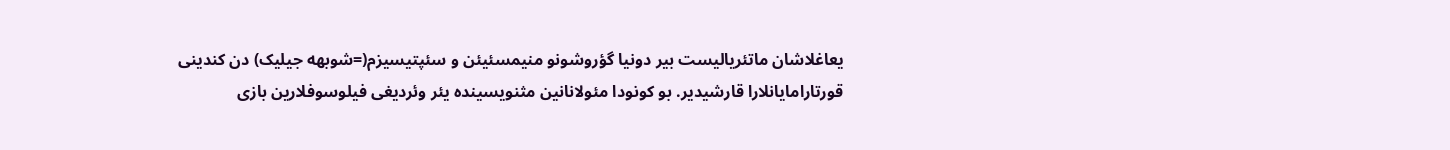یعاغلاشان ماتئریالیست بیر دونیا گؤروشونو منیمسئیئن و سئپتیسیزم(=شوبهه جیلیک) دن کندینی قورتارامایانلارا قارشیدیر. بو کونودا مئولانانین مثنویسینده یئر وئردیغی فیلوسوفلارین بازی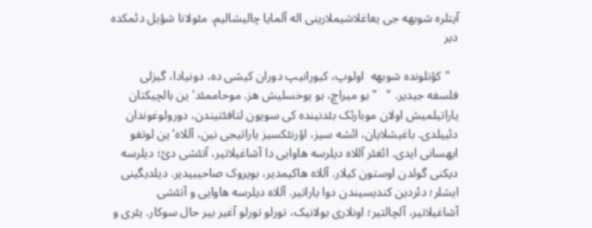آیتلره شوبهه جی یعاغلاشیملارینی اله آلمایا چالیشالیم. مئولانا شؤیل دئمکده دیر

   " کؤنلونده شوبهه  اولوپ، کیورانیپ دوران کیشی ده، دونیادا، گیزلی فلسفه جیدیر. "   " بو میراچ، بو یوخسلیش هز. موحاممئد'ین بالچیکتان یاراتیلمیش اولان موبارئک بئدنینده کی سویون لتافئتیندن، دورولوغوندان دئییلدی. باغیشلایان، ائشه سیز، اؤرنئکسیز یاراتیجی نین، آللاه'ین لوتفو ایهسانی ایدی. ائغئر آللاه دیلرسه هاوایی دا آشاغیلاتیر، آتئشی دئ؛ دیلرسه دیکنی گولدن اوستون کیلار. آللاه هاکیمدیر، بویروک صاحیبیدیر. دیلدیگینی ایشلر؛ دئردین کندیسیندن دوا یاراتیر. آللاه دیلرسه هاوایی و آتئشی آشاغیلاتیر، آلچالتیر؛ اونلاری بولانیک، تورلو تورلو آغیر بیر حال سوکار. یئری و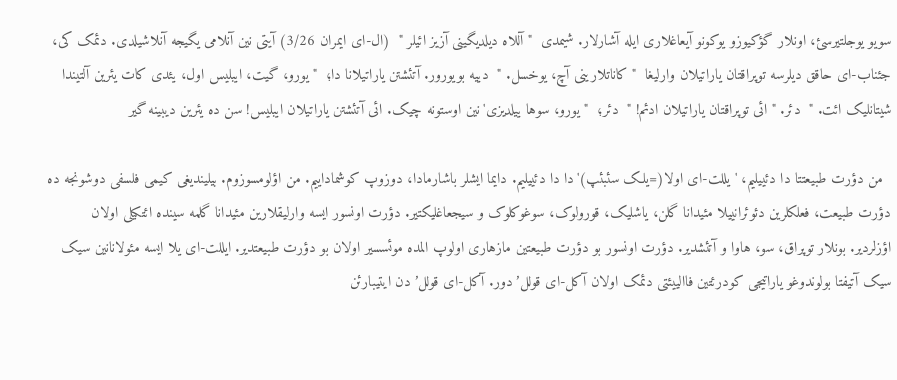سویو یوجلتیرسئ، اونلار گؤکیوزو یوکونو آیعاغلاری ایله آشارلار. شیمدی  " آللاه دیلدیگینی آزیز ائیلر "  (ال-ای ایمران 3/26) آیتی نین آنلامی یگیجه آنلاشیلدی. دئمک کی، جئناب-ای حاقق دیلرسه توپراقتان یاراتیلان وارلیغا  " کاناتلارینی آچ، یوخسل. "  دییه بویورور. آتئشتن یاراتیلانا دا؛  " یورو، گیت، ایبلیس اول، یئدی کات یئرین آلتیندا شیتانلیک ائت. "  دئر. " ائی توپراقتان یاراتیلان ادئم! "  دئر؛  " یورو، سوها ییلدیزی'نین اوستونه چیک. ائی آتئشتن یاراتیلان ایبلیس! سن ده یئرین دیبینه گیر

  من دؤرت طبیعتتا دا دئییلیم، 'یللت-ای اولا(=یلک سئبئپ)'دا دا دئییلیم. دایما ایشلر باشارمادا، دوزوپ کوشماداییم. من اؤلومسوزوم. بیلیندیغی کیمی فلسفی دوشونجه ده دؤرت طبیعت، فعلکلرین دئوئرانییلا مئیدانا گلن، یاشلیک، قورولوک، سوغوکلوک و سیجعاغلیکتیر. دؤرت اونسور ایسه وارلیقلارین مئیدانا گلمه سینده ائتکیلی اولان اؤزلردیر. بونلار توپراق، سو، هاوا و آتئشدیر. دؤرت اونسور بو دؤرت طبیعتین مازهاری اولوپ المده موئسسیر اولان بو دؤرت طبیعتدیر. ایللت-ای یلا ایسه مئولانانین سیک سیک آتیفتا بولوندوغو یاراتیجی کودرئتین فاالییئتی دئمک اولان آکل-ای قولل’دور. آکل-ای قولل’دن ایتیبارئن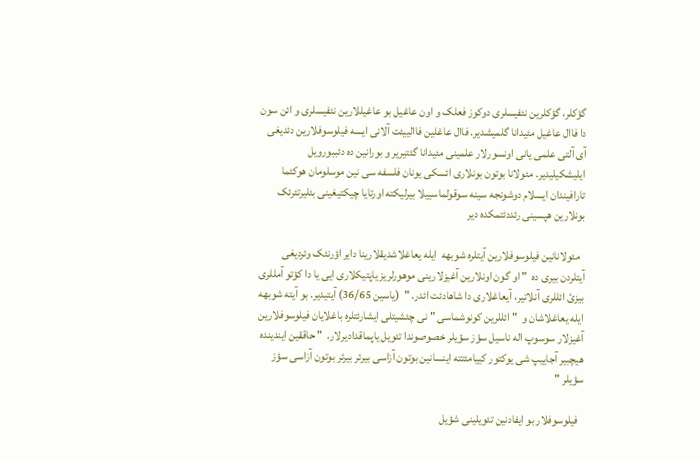گؤکلر، گؤکلرین نئفیسلری دوکوز فعلک و اون عاغیل بو عاغیللارین نئفیسلری و ائن سون دا فاال عاغیل مئیدانا گلمیشدیر. فاال عاغلین فاالییئت آلانی ایسه فیلوسوفلارین دئدیغی آی آلتی علمی یانی اونسورلار علمینی مئیدانا گئتیریر و بورانین ده دئببورویل ایلیشکیلیدیر. مئولانا بوتون بونلاری ائسکی یونان فلسفه سی نین موسلومان هوکئما تارافیندان ایسلام دوشونجه سینه سوقولماسییلا بیرلیکته اورتایا چیکتیغینی بئلیرتئرئک بونلارین هپسینی رئددئتمکده دیر

  مئولانانین فیلوسوفلارین آیتلره شوبهه  ایله یعاغلاشدیقلارینا دایر اؤرنئک وئردیغی آیتلردن بیری ده  " او گون اونلارین آغیزلارینی موهورلریز یاپتیکلاری ایی یا دا کؤتو آمللری بیزئ ائللری آنلاتیر، آیعاغلاری دا شاهادئت ائدر. "  (یاسین 36/65) آیتیدیر. بو آیته شوبهه  ایله یعاغلاشان و  " ائللرین کونوشماسی " نی چئشیتلی ایشارئتلره باغلایان فیلوسوفلارین آغیزلار سوسوپ اله ناسیل سؤز سؤیلر خصوصوندا تئویل یاپماقدادیرلار.  " حاققین ایندینده هیچبیر آجاییپ شی یوکتور کییامئتته اینسانین بوتون آزاسی بیرئر بیرئر بوتون آزاسی سؤز سؤیلر "

  فیلوسوفلار بو ایفادنین تئویلینی شؤیل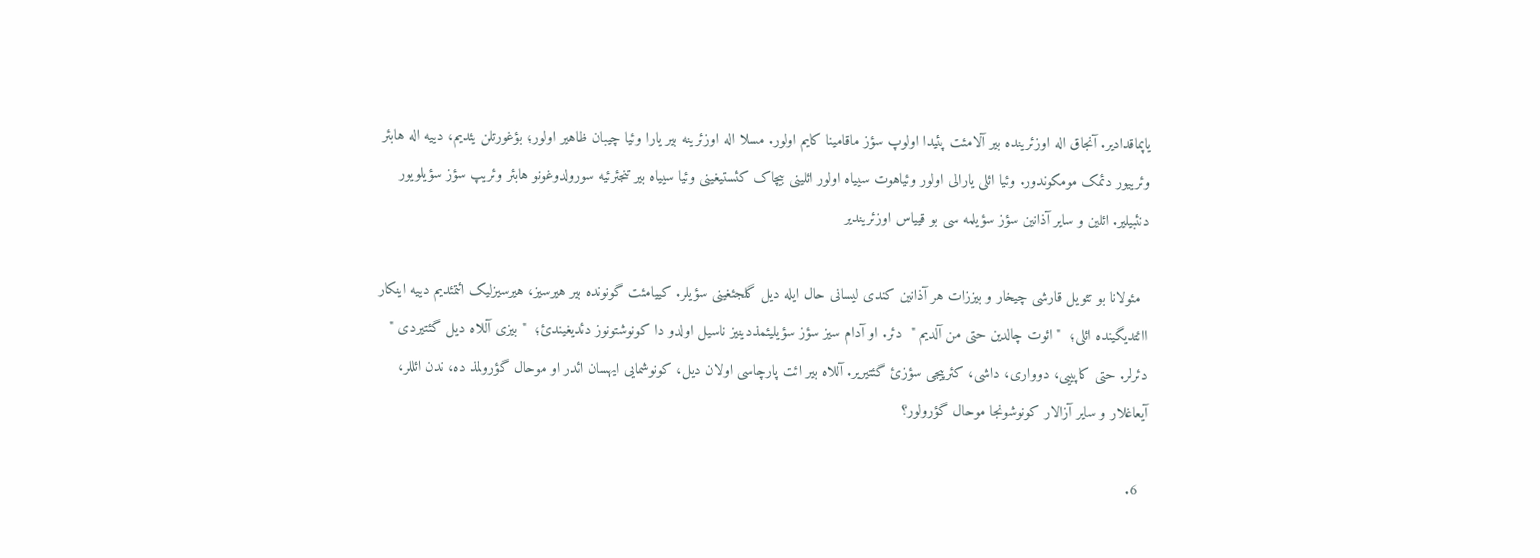یاپماقدادیر. آنجاق اله اوزئرینده بیر آلامئت پئیدا اولوپ سؤز ماقامینا کایم اولور. مسلا اله اوزئرینه بیر یارا وئیا چیبان ظاهیر اولور؛ بؤغورتلن یئدیم، دییه اله هابئر وئرییور دئمک مومکوندور. وئیا ائلی یارالی اولور وئیاهوت سییاه اولور ائلینی بیچاک کئستیغینی وئیا سییاه بیر تنجئرئیه سورولدوغونو هابئر وئریپ سؤز سؤیلویور دنئبیلیر. ائلین و سایر آذانین سؤز سؤیلمه سی بو قییاس اوزئریندیر

  مئولانا بو تئویل قارشی چیخار و بیززات هر آذانین کندی لیسانی حال ایله دیل گلجئغینی سؤیلر. کییامئت گونونده بیر هیرسیز، هیرسیزلیک ائتمئدیم دییه اینکار اائتدیگینده ائلی؛  " ائوت چالدین حتی من آلدیم "  دئر. او آدام سیز سؤز سؤیلیئمذدینیز ناسیل اولدو دا کونوشتونوز دئدیغیندئ؛  " بیزی آللاه دیل گئتیردی "  دئرلر. حتی کاپییی، دوواری، داشی، کئرپیجی سؤزئ گئتیریر. آللاه بیر ائت پارچاسی اولان دیل، کونوشمایی ایهسان ائدر او موحال گؤرولمذ ده، ندن ائللر، آیعاغلار و سایر آزالار کونوشونجا موحال گؤرولور؟

  6.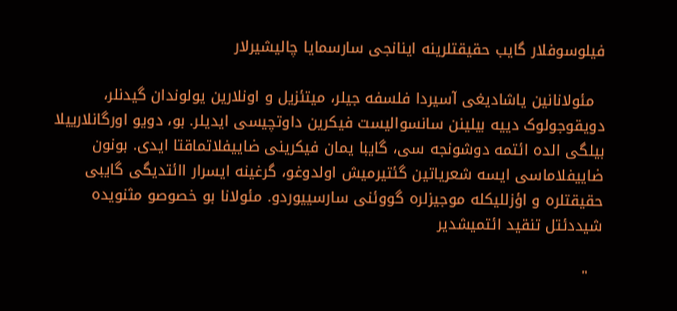فیلوسوفلار گایب حقیقتلرینه اینانجی سارسمایا چالیشیرلار

  مئولانانین یاشادیغی آسیردا فلسفه جیلر، میتئزیل و اونلارین یولوندان گیدنلر، دویقوجولوک دییه بیلینن سانسوالیست فیکرین داوتچیسی ایدیلر. بو، دویو اورگانلارییلا بیلگی الده ائتمه دوشونجه سی، گایبا یمان فیکرینی ضاییفلاتماقتا ایدی. بونون ضاییفلاماسی ایسه شعریاتین گئتیرمیش اولدوغو، گرغینه ایسرار اائتدیگی گایبی حقیقتلره و اؤزللیکله موجیزلره گووئنی سارسییوردو. مئولانا بو خصوصو مثنویده شیددئتل تنقید ائتمیشدیر

   "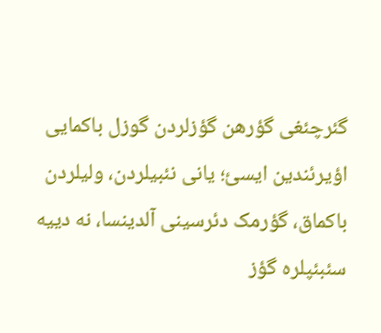گئرچئغی گؤرهن گؤزلردن گوزل باکمایی اؤیرئندین ایسئ؛ یانی نئبیلردن، ولیلردن باکماق، گؤرمک دئرسینی آلدینسا، نه دییه سئبئپلره گؤز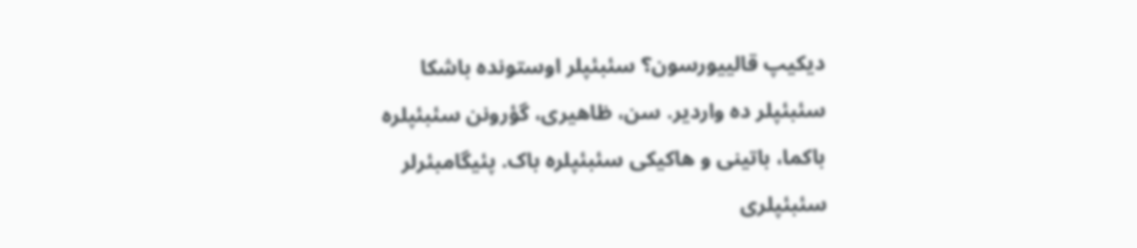دیکیپ قالییورسون؟ سئبئپلر اوستونده باشکا سئبئپلر ده واردیر. سن، ظاهیری، گؤرونن سئبئپلره باکما، باتینی و هاکیکی سئبئپلره باک. پئیگامبئرلر سئبئپلری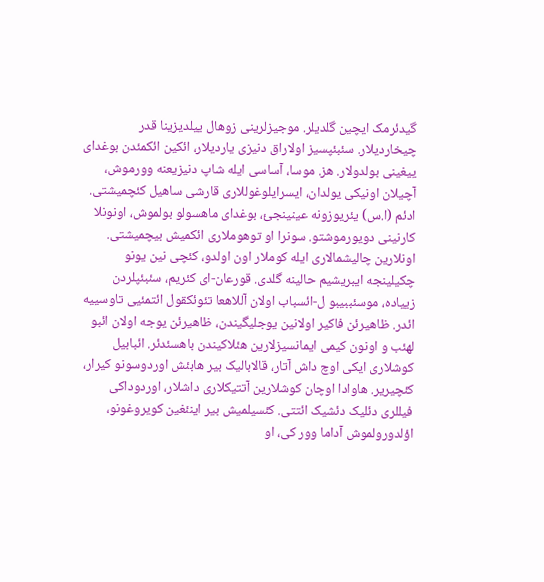گیدئرمک ایچین گلدیلر. موجیزلرینی زوهال ییلدیزینا قدر چیخاردیلار. سئبئپسیز اولاراق دنیزی یاردیلار، ائکین ائکمئدن بوغدای ییغینی بولدولار. هز. موسا، آساسی ایله شاپ دنیزیعنه وورموش، آچیلان اونیکی یولدان، ایسرایلوغوللاری قارشی ساهیل کئچمیشتی. ادئم (ا.س) یئریوزونه عینینجئ، بوغدای ماهسولو بولموش، اونونلا کارنینی دویورموشتو. سونرا او توهوملاری ائکمیش بیچمیشتی. اونلارین چالیشمالاری ایله کوملار اون اولدو، کئچی نین یونو چکیلینجه ایبریشیم حالینه گلدی. قورعان-ای کئریم، سئبئپلردن زییاده، موسئببیبو ل-ائسباب اولان آللاهعا تئوئکقول ائتمئیی تاوسییه ائدر. ظاهیرئن فاکیر اولانین یوجلیگیندن، ظاهیرئن یوجه اولان ائبو لهئب و اونون کیمی ایمانسیزلارین هئلاکیندن باهسئدئر. ائبابیل کوشلاری ایکی اوچ داش آتار، قالابالیک بیر هابئش اوردوسونو کیرار، کئچیریر. هاوادا اوچان کوشلارین آتتیکلاری داشلار، اوردوداکی فیللری دئلیک دئشیک ائتتی. کئسیلمیش بیر اینئغین کویروغونو، اؤلدورولموش آداما وور کی، او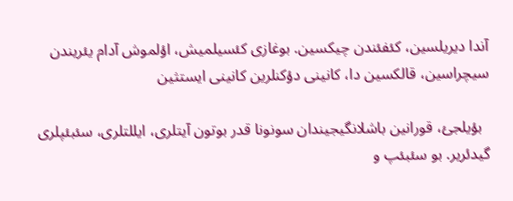آندا دیریلسین، کئفئندن چیکسین. بوغازی کئسیلمیش، اؤلموش آدام یئریندن سیچراسین، قالکسین دا، کانینی دؤکنلرین کانینی ایستثین

  بؤیلجئ، قورانین باشلانگیجیندان سونونا قدر بوتون آیتلری، ایللتلری، سئبئپلری گیدئریر. بو سئبئپ و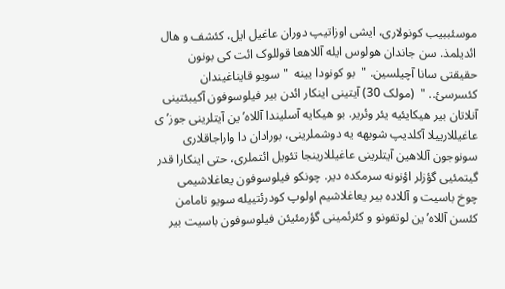موسئببیب کونولاری، ایشی اوزاتیپ دوران عاغیل ایل، کئشف و هال ائدیلمذ. سن جاندان هولوس ایله آللاهعا قوللوک ائت کی بونون حقیقتی سانا آچیلسین. "  بو کونودا یینه  " سویو قایناغیندان کئسرسئ.. "  (مولک 30) آیتینی اینکار ائدن بیر فیلوسوفون آکیبئتینی آنلاتان بیر هیکایئیه یئر وئریر. بو هیکایه آسلیندا آللاه’ین آیتلرینی جوز’ی عاغیللارییلا آکلدیپ شوبهه یه دوشملرینی، بورادان دا واراجاقلاری سونوجون آللاهین آیتلرینی عاغیللارینجا تئویل ائتملری، حتی اینکارا قدر گیتمئیی گؤزلر اؤنونه سرمکده دیر. چونکو فیلوسوفون یعاغلاشیمی چوخ باسیت و آللاده بیر یعاغلاشیم اولوپ کودرئتییله سویو تامامن کئسن آللاه’ین لوتفونو و کئرئمینی گؤرمئیئن فیلوسوفون باسیت بیر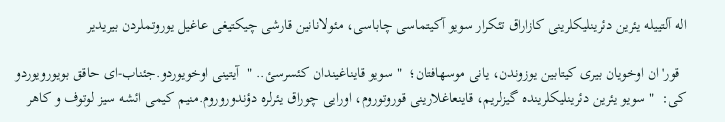اله آلتییله یئرین دئرینلیکلرینی کازاراق تئکرار سویو آکیتماسی چاباسی، مئولانانین قارشی چیکتیغی عاغیل یوروتملردن بیریدیر

  قور'ان اوخویان بیری کیتابین یوزوندن، یانی موسهافتان؛  " سویو قایناغیندان کئسرسئ.. "  آیتینی اوخویوردو.جئناب-ای حاقق بویورویوردو کی:  " سویو یئرین دئرینلیکلرینده گیزلریم، قاینعاغلارینی قوروتوروم، اورایی چوراق یئرلره دؤندوروروم.منیم کیمی ائشه سیز لوتوف و کاهر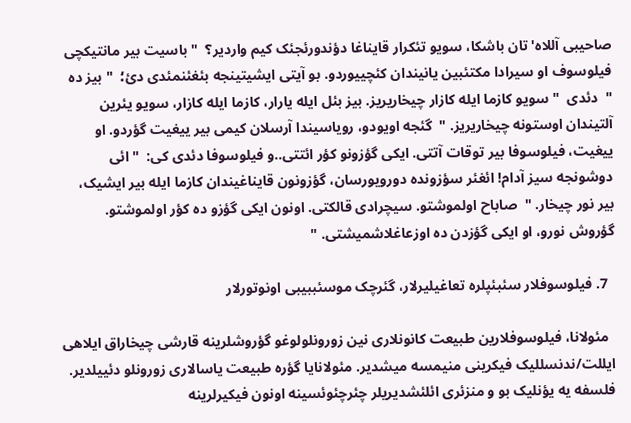صاحیبی آللاه'تان باشکا، سویو تئکرار قایناغا دؤندورئجئک کیم واردیر؟  " باسیت بیر مانتیکچی فیلوسوف او سیرادا مکتئبین یانیندان کئچییوردو. بو آیتی ایشیتینجه بئغئنمئدی دئ؛  " بیز ده "  دئدی  " سویو کازما ایله کازار چیخاریریز. بیز بئل ایله یارار، کازما ایله کازار، سویو یئرین آلتیندان اوستونه چیخاریریز. "  گئجه اویودو، رویاسیندا آرسلان کیمی بیر ییغیت گؤردو. او ییغیت، فیلوسوفا بیر توقات آتتی. ایکی گؤزونو کؤر ائتتی..و فیلوسوفا دئدی کی:  " ائی دوشونجه سیز آدام! ائغئر سؤزونده دورویورسان، گؤزونون قایناغیندان کازما ایله بیر ایشیک، بیر نور چیخار. "  صاباح اولموشتو. سیچرادی قالکتی. اونون ایکی گؤزو ده کؤر اولموشتو. گؤروش نورو، او ایکی گؤزدن ده اوزعاغلاشمیشتی. "

  7. فیلوسوفلار سئبئپلره تعاغیلیرلار، گئرچک موسئببیبی اونوتورلار

  مئولانا، فیلوسوفلارین طبیعت کانونلاری نین زورونلولوغو گؤروشلرینه قارشی چیخاراق ایلاهی ایللت/ندنسللیک فیکرینی منیمسه میشدیر. مئولانایا گؤره طبیعت یاسالاری زورونلو دئییلدیر. فلسفه یه یؤنلیک بو و منزئری ائلئشدیریلر چئرچئوئسینه اونون فیکیرلرینه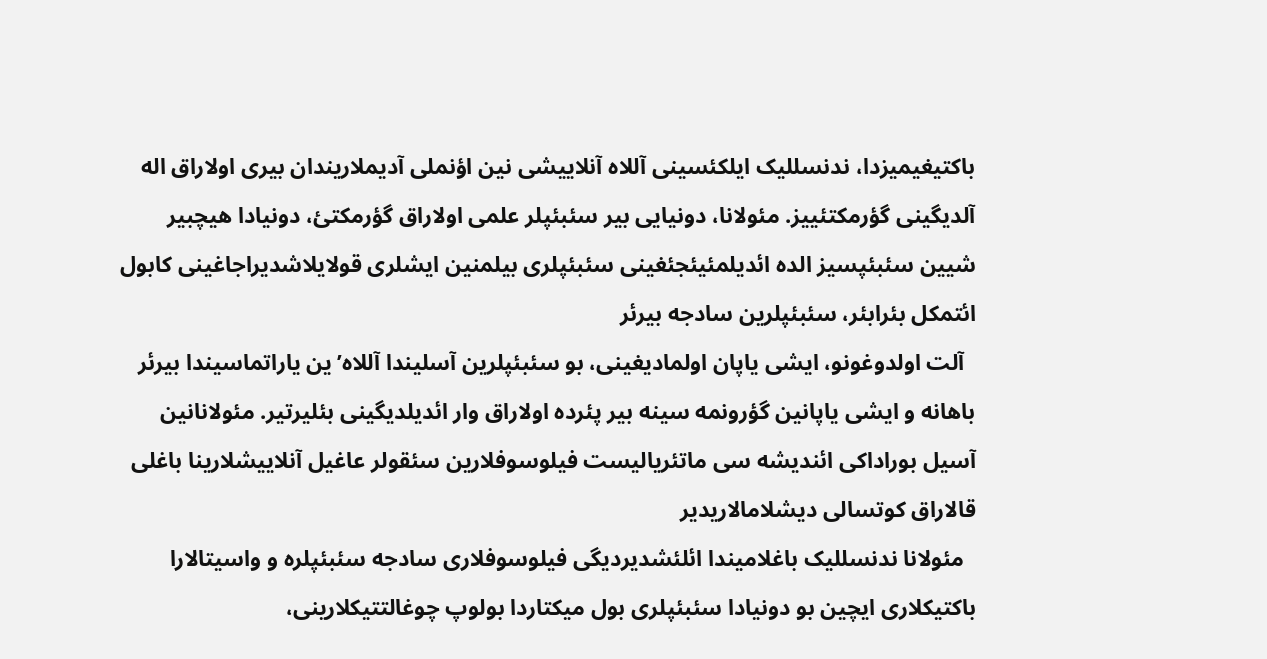باکتیغیمیزدا، ندنسللیک ایلکئسینی آللاه آنلاییشی نین اؤنملی آدیملاریندان بیری اولاراق اله آلدیگینی گؤرمکتئییز. مئولانا، دونیایی بیر سئبئپلر علمی اولاراق گؤرمکتئ، دونیادا هیچبیر شیین سئبئپسیز الده ائدیلمئیئجئغینی سئبئپلری بیلمنین ایشلری قولایلاشدیراجاغینی کابول ائتمکل بئرابئر، سئبئپلرین سادجه بیرئر
  آلت اولدوغونو، ایشی یاپان اولمادیغینی، بو سئبئپلرین آسلیندا آللاه’ین یاراتماسیندا بیرئر باهانه و ایشی یاپانین گؤرونمه سینه بیر پئرده اولاراق وار ائدیلدیگینی بئلیرتیر. مئولانانین آسیل بوراداکی ائندیشه سی ماتئریالیست فیلوسوفلارین سئقولر عاغیل آنلاییشلارینا باغلی قالاراق کوتسالی دیشلامالاریدیر
  مئولانا ندنسللیک باغلامیندا ائلئشدیردیگی فیلوسوفلاری سادجه سئبئپلره و واسیتالارا باکتیکلاری ایچین بو دونیادا سئبئپلری بول میکتاردا بولوپ چوغالتتیکلارینی،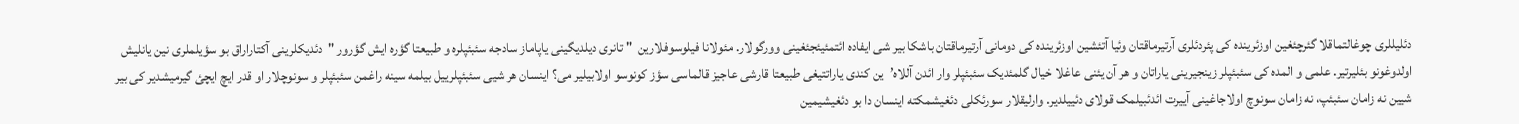دئلیللری چوغالتماقلا گئرچئغین اوزئرینده کی پئردئلری آرتیرماقتان وئیا آتئشین اوزئرینده کی دومانی آرتیرماقتان باشکا بیر شی ایفاده ائتمئیئجئغینی وورگولار. مئولانا فیلوسوفلارین  " تانری دیلدیگینی یاپاماز سادجه سئبئپلره و طبیعتا گؤره ایش گؤرور "  دئدیکلرینی آکتاراراق بو سؤیلملری نین یانلیش اولدوغونو بئلیرتیر. علمی و المده کی سئبئپلر زینجیرینی یاراتان و هر آن یئنی عاغلا خیال گلمئدیک سئبئپلر وار ائدن آللاه’ین کندی یاراتتیغی طبیعتا قارشی عاجیز قالماسی سؤز کونوسو اولابیلیر می؟ اینسان هر شیی سئبئپلرییل بیلمه سینه راغمن سئبئپلر و سونوچلار او قدر ایچ ایچئ گیرمیشدیر کی بیر شیین نه زامان سئبئپ، نه زامان سونوچ اولاجاغینی آییرت ائدئبیلمک قولای دئییلدیر. وارلیقلار سورئکلی دئغیشمکته اینسان دا بو دئغیشیمین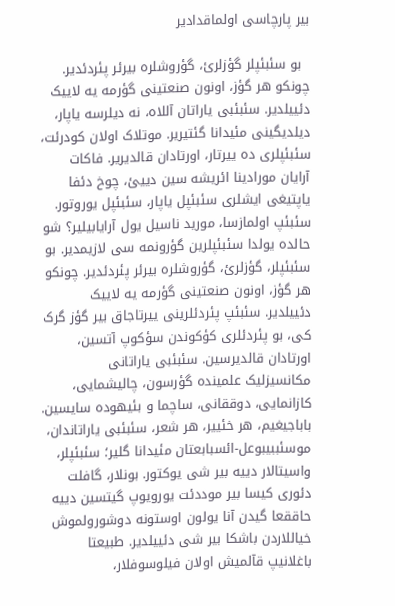بیر پارچاسی اولماقدادیر

  بو سئبئپلر گؤزلرئ، گؤروشلره بیرئر پئردئدیر. چونکو هر گؤز، اونون صنعتینی گؤرمه یه لاییک دئییلدیر. سئبئبی یاراتان آللاه، نه دیلرسه یاپار، دیلدیگینی مئیدانا گئتیریر. موتلاک اولان کودرئت، سئبئپلری ده ییرتار، اورتادان قالدیریر. فاکات آرایان مورادینا ائریشه سین دییئ، چوخ دئفا یاپتیغی ایشلری سئبئپل یاپار، سئبئپل یوروتور. سئبئپ اولمازسا، مورید ناسیل یول آرایابیلیر؟ شو حالده یولدا سئبئپلرین گؤرونمه سی لازیمدیر. بو سئبئپلر، گؤزلرئ، گؤروشلره بیرئر پئردئدیر. چونکو هر گؤز، اونون صنعتینی گؤرمه یه لاییک دئییلدیر. سئبئپ پئردئلرینی ییرتاجاق بیر گؤز گرک کی، بو پئردئلری کؤکوندن سؤکوپ آتسین، اورتادان قالدیرسین. سئبئبی یاراتانی مکانسیزلیک علمینده گؤرسون، چالیشمایی، کازانمایی، دوققانی، ساچما و بئیهوده سایسین. باباجیغیم، هر خئییر، هر شعر، سئبئبی یاراتاندان، موسئببیبوعل-ائسبابعتان مئیدانا گلیر؛ سئبئپلر، واسیتالار دییه بیر شی یوکتور. بونلار، گافلت دئوری کیسا بیر موددئت یورویوپ گیتسین دییه حاققعا گیدن آنا یولون اوستونه دوشورولموش خیاللاردن باشکا بیر شی دئییلدیر. طبیعتا باغلانیپ قآلمیش اولان فیلوسوفلار،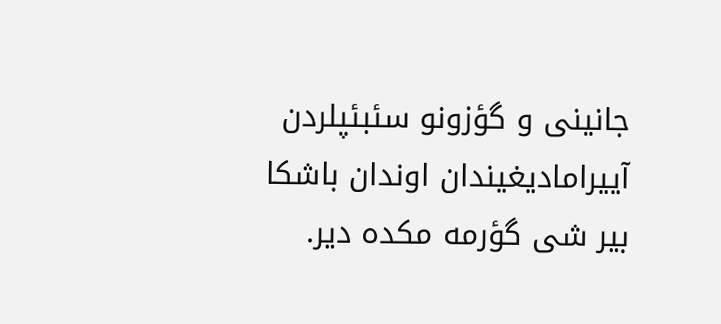جانینی و گؤزونو سئبئپلردن آییرامادیغیندان اوندان باشکا بیر شی گؤرمه مکده دیر.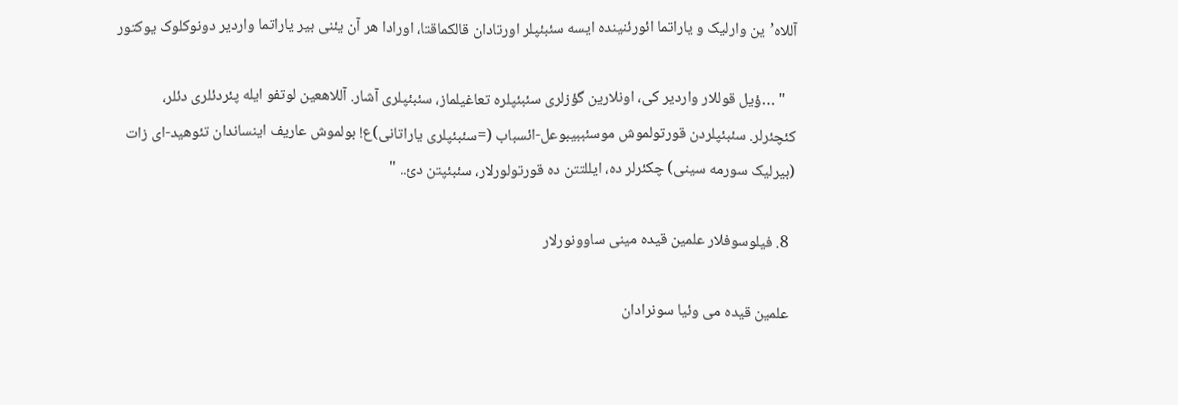آللاه’ین وارلیک و یاراتما ائورئنینده ایسه سئبئپلر اورتادان قالکماقتا، اورادا هر آن یئنی بیر یاراتما واردیر دونوکلوک یوکتور

   " …ؤیل قوللار واردیر کی، اونلارین گؤزلری سئبئپلره تعاغیلماز، سئبئپلری آشار. آللاهعین لوتفو ایله پئردئلری دئلر، کئچئرلر. سئبئپلردن قورتولموش موسئببیبوعل-ائسباب (=سئبئپلری یاراتانی)ع! بولموش عاریف اینساندان تئوهید-ای زات (بیرلیک سورمه سینی) چکئرلر ده، ایللتتن ده قورتولورلار، سئبئپتن دئ.. "

  8. فیلوسوفلار علمین قیده مینی ساوونورلار

  علمین قیده می وئیا سونرادان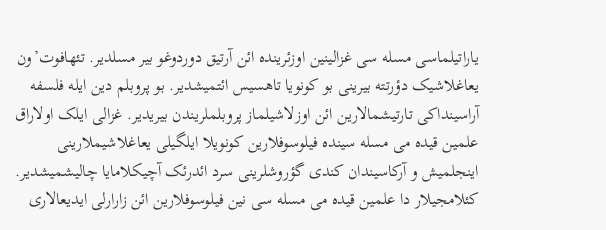یاراتیلماسی مسله سی غزالینین اوزئرینده ائن آرتیق دوردوغو بیر مسلدیر. تئهافوت’ون یعاغلاشیک دؤرتته بیرینی بو کونویا تاهسیس ائتمیشدیر. بو پروبلم دین ایله فلسفه  آراسینداکی تارتیشمالارین ائن اوزلاشیلماز پروبلملریندن بیریدیر. غزالی ایلک اولاراق علمین قیده می مسله سینده فیلوسوفلارین کونویلا ایلگیلی یعاغلاشیملارینی اینجلمیش و آرکاسیندان کندی گؤروشلرینی سرد ائدرئک آچیکلامایا چالیشمیشدیر. کئلامجیلار دا علمین قیده می مسله سی نین فیلوسوفلارین ائن زارارلی ایدیعالاری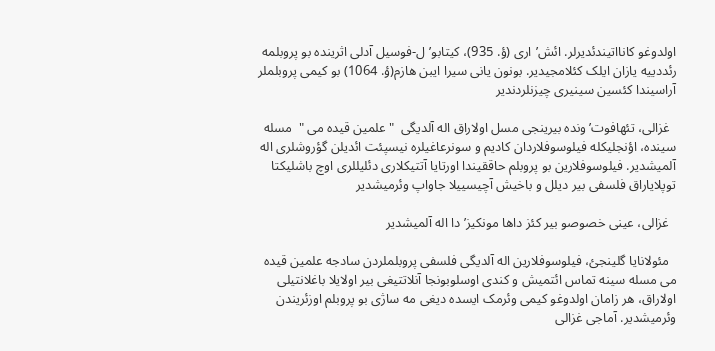اولدوغو کانااتیندئدیرلر. ائش’اری (ؤ. 935)، کیتابو’ل-فوسیل آدلی اثرینده بو پروبلمه رئددییه یازان ایلک کئلامجیدیر. بونون یانی سیرا ایبن هازم(ؤ. 1064) بو کیمی پروبلملر آراسیندا کئسین سینیری چیزنلردندیر

  غزالی، تئهافوت’ونده بیرینجی مسل اولاراق اله آلدیگی  " علمین قیده می "  مسله سینده، اؤنجلیکله فیلوسوفلاردان کادیم و سونرعاغیلره نیسپئت ائدیلن گؤروشلری اله آلمیشدیر. فیلوسوفلارین بو پروبلم حاققیندا اورتایا آتتیکلاری دئلیللری اوچ باشلیکتا توپلایاراق فلسفی بیر دیلل و باخیش آچیسییلا جاواپ وئرمیشدیر

  غزالی، عینی خصوصو بیر کئز داها مونکیز’دا اله آلمیشدیر

  مئولانایا گلینجئ، فیلوسوفلارین اله آلدیگی فلسفی پروبلملردن سادجه علمین قیده می مسله سینه تماس ائتمیش و کندی اوسلوبونجا آنلاتتیغی بیر اولایلا باغلانتیلی اولاراق، هر زامان اولدوغو کیمی وئرمک ایسده دیغی مه ساژی بو پروبلم اوزئریندن وئرمیشدیر. آماجی غزالی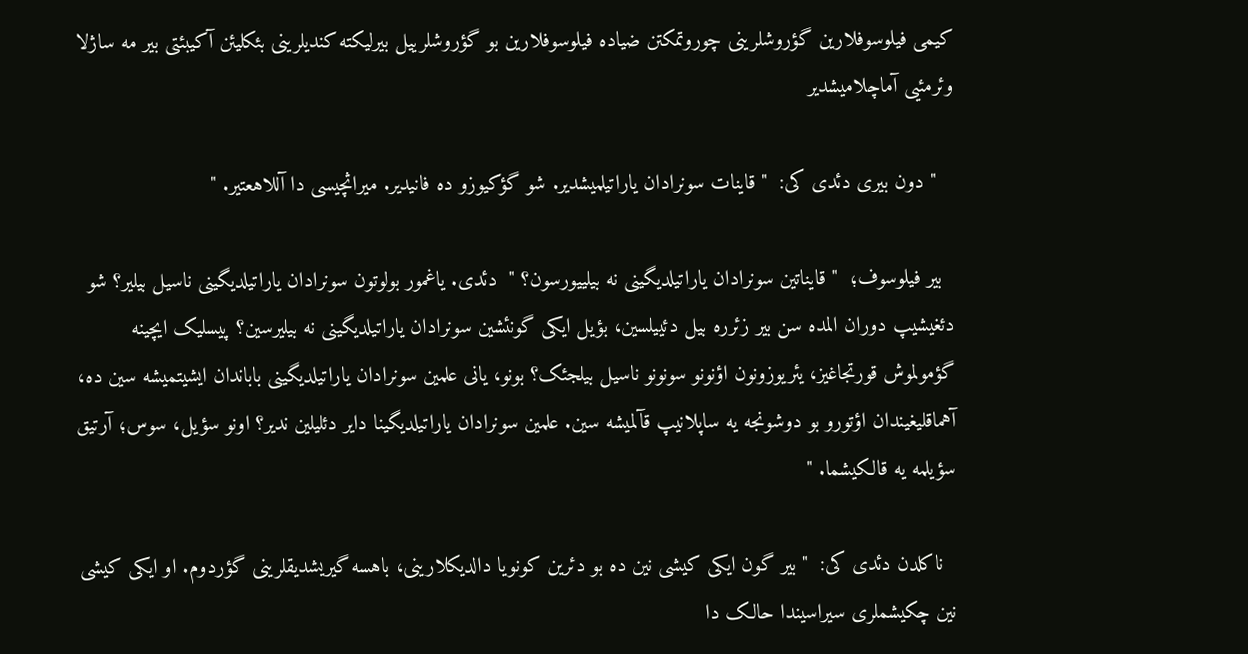کیمی فیلوسوفلارین گؤروشلرینی چوروتمکتن ضیاده فیلوسوفلارین بو گؤروشلرییل بیرلیکته کندیلرینی بئکلیئن آکیبئتی بیر مه ساژلا وئرمئیی آماچلامیشدیر

   " دون بیری دئدی کی:  " قاینات سونرادان یاراتیلمیشدیر. شو گؤکیوزو ده فانیدیر. میراثچیسی دا آللاهعتیر. "

  بیر فیلوسوف؛  " قایناتین سونرادان یاراتیلدیگینی نه بیلییورسون؟ "  دئدی. یاغمور بولوتون سونرادان یاراتیلدیگینی ناسیل بیلیر؟ شو دئغیشیپ دوران المده سن بیر زئرره بیل دئییلسین، بؤیل ایکی گونئشین سونرادان یاراتیلدیگینی نه بیلیرسین؟ پیسلیک ایچینه گؤمولموش قورتجاغیز، یئریوزونون اؤنونو سونونو ناسیل بیلجئک؟ بونو، یانی علمین سونرادان یاراتیلدیگینی باباندان ایشیتمیشه سین ده، آهماقلیغیندان اؤتورو بو دوشونجه یه ساپلانیپ قآلمیشه سین. علمین سونرادان یاراتیلدیگینا دایر دئلیلین ندیر؟ اونو سؤیل، سوس؛ آرتیق سؤیلمه یه قالکیشما. "

  ناکلدن دئدی کی:  " بیر گون ایکی کیشی نین ده بو دئرین کونویا دالدیکلارینی، باهسه گیریشدیقلرینی گؤردوم. او ایکی کیشی نین چکیشملری سیراسیندا حالک دا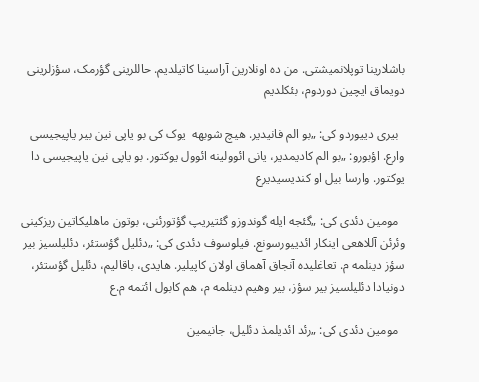باشلارینا توپلانمیشتی. من ده اونلارین آراسینا کاتیلدیم. حاللرینی گؤرمک، سؤزلرینی دویماق ایچین دوردوم، بئکلدیم

  بیری دییوردو کی: „بو الم فانیدیر. هیچ شوبهه  یوک کی بو یاپی نین بیر یاپیجیسی وارع. اؤبورو: „بو الم کادیمدیر، یانی ائوولینه ائوول یوکتور. بو یاپی نین یاپیجیسی دا یوکتور. وارسا بیل او کندیسیدیرع

  مومین دئدی کی: „گئجه ایله گوندوزو گئتیریپ گؤتورئنی، بوتون ماهلیکاتین ریزکینی وئرئن آللاهعی اینکار ائدییورسونع. فیلوسوف دئدی کی: „دئلیل گؤستئر، دئلیلسیز بیر سؤز دینلمه م. تعاغلیده آنجاق آهماق اولان کاپیلیر. هایدی، باقالیم، دئلیل گؤستئر، دونیادا دئلیلسیز بیر سؤز، بیر وهیم دینلمه م، هم کابول ائتمه م.ع

  مومین دئدی کی: „رئد ائدیلمذ دئلیل، جانیمین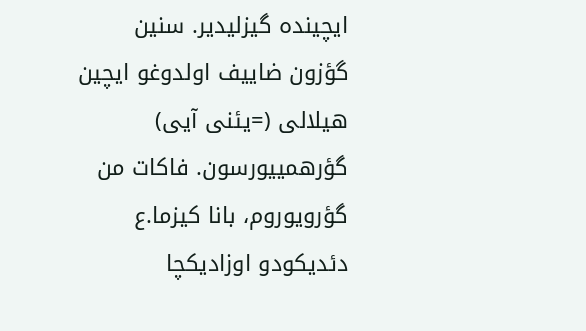ایچینده گیزلیدیر. سنین گؤزون ضاییف اولدوغو ایچین هیلالی (=یئنی آیی) گؤرهمییورسون. فاکات من گؤرویوروم، بانا کیزما.ع دئدیکودو اوزادیکچا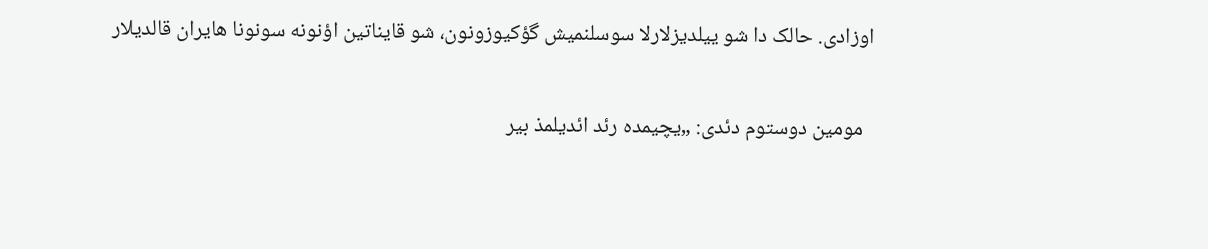اوزادی. حالک دا شو ییلدیزلارلا سوسلنمیش گؤکیوزونون، شو قایناتین اؤنونه سونونا هایران قالدیلار

  مومین دوستوم دئدی: „یچیمده رئد ائدیلمذ بیر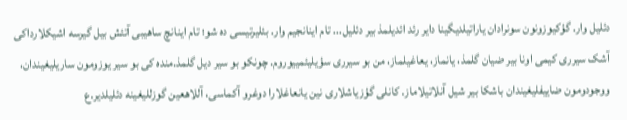دئلیل وار. گؤکیوزونون سونرادان یاراتیلدیگینا دایر رئد ائدیلمذ بیر دئلیل... تام اینانجیم وار. بئلیرتیسی ده شو؛ تام اینانچ ساهیبی آتئش بیل گیرسه اشیکلارداکی آشک سیرری کیمی اونا بیر ضیان گلمذ، یانماز، یعاغیلماز، من بو سیرری سؤیلیئمییوروم. چونکو بو سیر دیل گلمذ.منده کی بو سیر یوزومون ساریلیغیندان، ووجودومون ضاییفلیغیندان باشکا بیر شیل آنلاتیلاماز. کانلی گؤزیاشلاری نین یانعاغلارا دوغرو آکماسی، آللاهعین گوزللیغینه دئلیلدیر.ع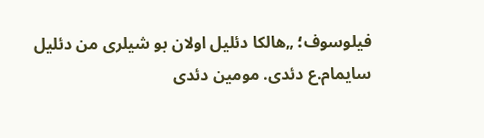فیلوسوف؛ „هالکا دئلیل اولان بو شیلری من دئلیل سایمام.ع دئدی. مومین دئدی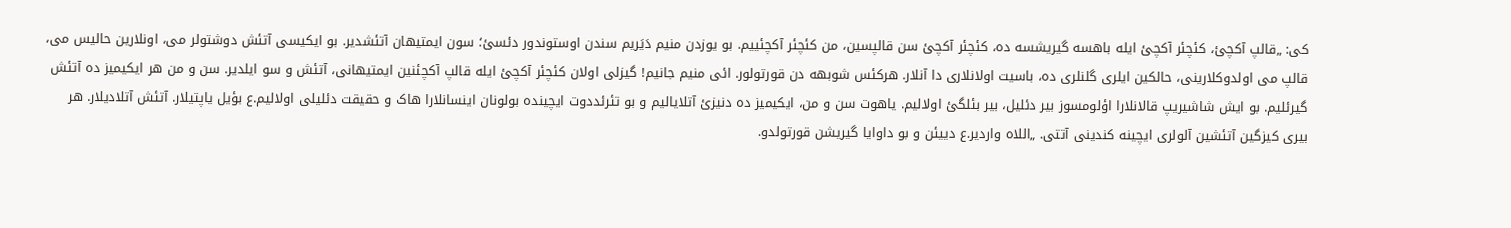کی: „قالپ آکچئ، کئچئر آکچئ ایله باهسه گیریشسه ده، کئچئر آکچئ سن قالپسین، من کئچئر آکچئییم. بو یوزدن منیم دَیَریم سندن اوستوندور دئسئ؛ سون ایمتیهان آتئشدیر. بو ایکیسی آتئش دوشتولر می، اونلارین حالیس می، قالپ می اولدوکلارینی، حالکین ایلری گلنلری ده، باسیت اولانلاری دا آنلار. هرکئس شوبهه دن قورتولور. ائی منیم جانیم! گیزلی اولان کئچئر آکچئ ایله قالپ آکچئنین ایمتیهانی، آتئش و سو ایلدیر. سن و من هر ایکیمیز ده آتئش گیرئلیم. بو ایش شاشیریپ قالانلارا اؤلومسوز بیر دئلیل، بیر بئلگئ اولالیم. یاهوت سن و من، ایکیمیز ده دنیزئ آتلایالیم و بو تئرئددوت ایچینده بولونان اینسانلارا هاک و حقیقت دئلیلی اولالیم.ع بؤیل یاپتیلار. آتئش آتلادیلار. هر بیری کیزگین آتئشین آلولری ایچینه کندینی آتتی. „اللاه واردیر.ع دییئن و بو داوایا گیریشن قورتولدو.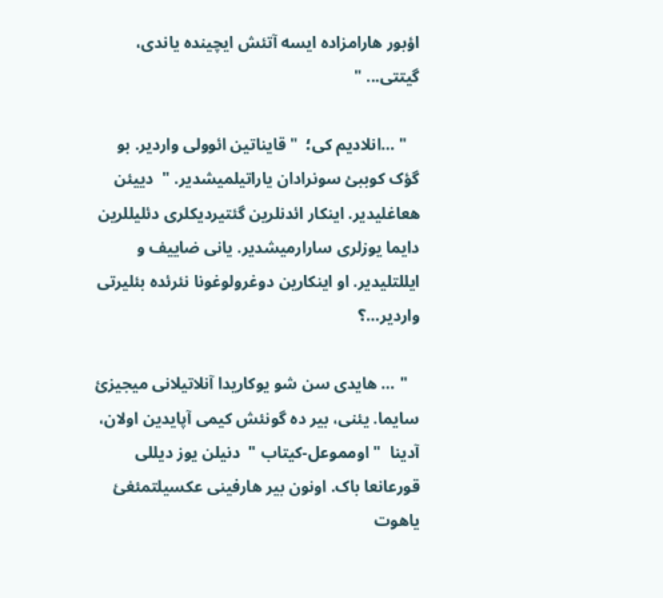اؤبور هارامزاده ایسه آتئش ایچینده یاندی، گیتتی... "

   " …انلادیم کی؛  " قایناتین ائوولی واردیر. بو گؤک کوببئ سونرادان یاراتیلمیشدیر. "  دییئن هعاغلیدیر. اینکار ائدنلرین گئتیردیکلری دئلیللرین دایما یوزلری سارارمیشدیر. یانی ضاییف و ایللتلیدیر. او اینکارین دوغرولوغونا نئرئده بئلیرتی واردیر…؟

   " … هایدی سن شو یوکاریدا آنلاتیلانی میجیزئ سایما. یئنی، بیر ده گونئش کیمی آپایدین اولان، آدینا  " اومموعل-کیتاب "  دنیلن یوز دیللی قورعانعا باک. اونون بیر هارفینی عکسیلتمئغئ یاهوت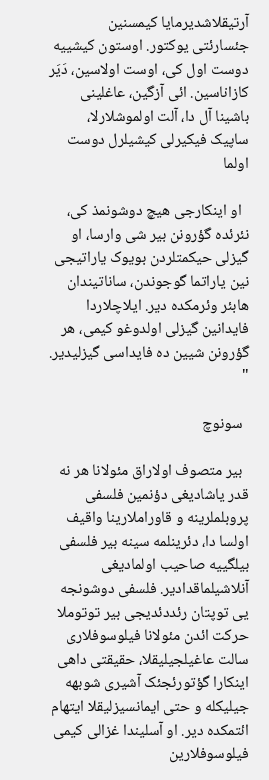آرتیقلاشدیرمایا کیمسنین جئسارئتی یوکتور. اوستون کیشییه دوست اول کی، اوست اولاسین، دَیَر کازاناسین. ائی آزگین، عاغلینی باشینا آل دا، آلت اولموشلارلا، ساپیک فیکیرلی کیشیلرل دوست اولما

  او اینکارجی هیچ دوشونمذ کی، نئرئده گؤرونن بیر شی وارسا، او گیزلی حیکمتلردن بویوک یاراتیجی نین یاراتما گوجوندن، ساناتیندان هابئر وئرمکده دیر. ایلاچلاردا فایدانین گیزلی اولدوغو کیمی، هر گؤرونن شیین ده فایداسی گیزلیدیر. "

  سونوچ

  بیر متصوف اولاراق مئولانا هر نه قدر یاشادیغی دؤنمین فلسفی پروبلملرینه و قاوراملارینا واقیف اولسا دا، دئرینلمه سینه بیر فلسفی بیلگییه صاحیب اولمادیغی آنلاشیلماقدادیر. فلسفی دوشونجه یی توپتان رئددئدیجی بیر توتوملا حرکت ائدن مئولانا فیلوسوفلاری سالت عاغیلجیلیقلا، حقیقتی داهی اینکارا گؤتورئجئک آشیری شوبهه جیلیکله و حتی ایمانسیزلیقلا ایتهام ائتمکده دیر. او آسلیندا غزالی کیمی فیلوسوفلارین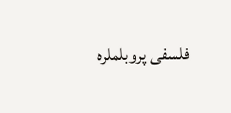فلسفی پروبلملره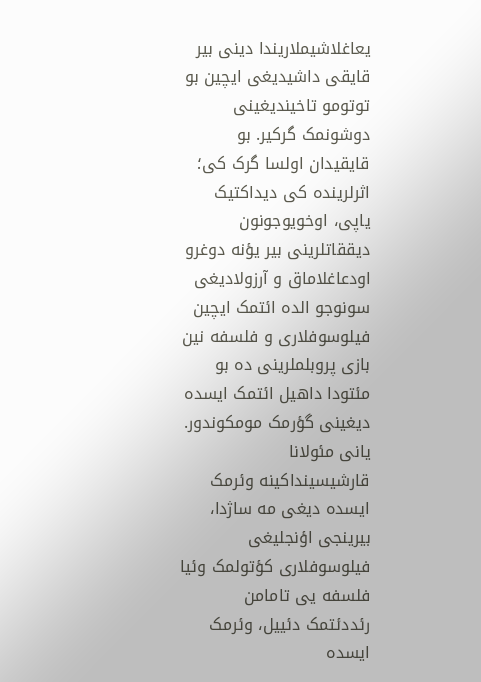یعاغلاشیملاریندا دینی بیر قایقی داشیدیغی ایچین بو توتومو تاخیندیغینی دوشونمک گرکیر. بو قایقیدان اولسا گرک کی؛ اثرلرینده کی دیداکتیک یاپی، اوخویوجونون دیققاتلرینی بیر یؤنه دوغرو اودعاغلاماق و آرزولادیغی سونوجو الده ائتمک ایچین فیلوسوفلاری و فلسفه نین بازی پروبلملرینی ده بو مئتودا داهیل ائتمک ایسده دیغینی گؤرمک مومکوندور. یانی مئولانا قارشیسینداکینه وئرمک ایسده دیغی مه ساژدا، بیرینجی اؤنجلیغی فیلوسوفلاری کؤتولمک وئیا فلسفه یی تامامن رئددئتمک دئییل، وئرمک ایسده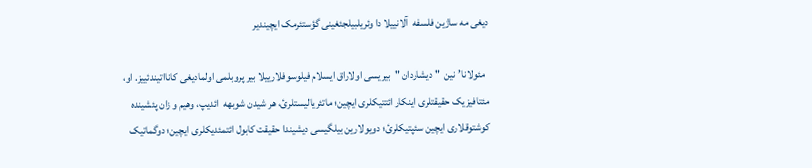دیغی مه ساژین فلسفه  آلانییلا دا وئریلبیلجئغینی گؤستئرمک ایچیندیر

  مئولانا’نین  " دیشاردان "  بیریسی اولاراق ایسلام فیلوسوفلارییلا بیر پروبلمی اولمادیغی کانااتیندئییز. او، مئتافیزیک حقیقتلری اینکار ائتتیکلری ایچین؛ ماتئریالیستلرئ، هر شیدن شوبهه  ائدیپ، وهیم و زان پئشینده کوشتوقلاری ایچین سئپتیکلرئ؛ دویولارین بیلگیسی دیشیندا حقیقت کابول ائتمئدیکلری ایچین؛ دوگماتیک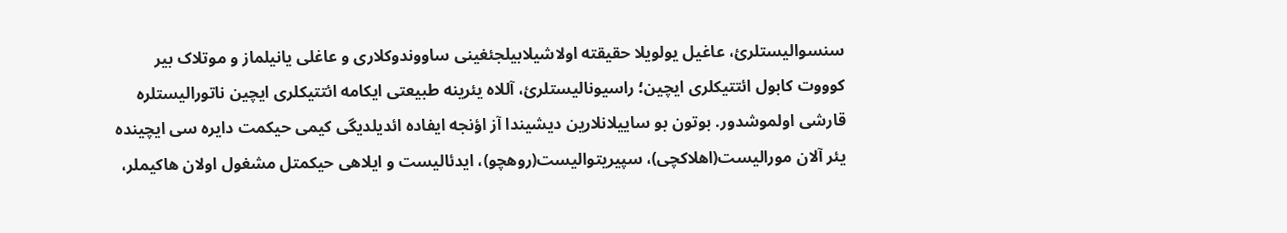سنسوالیستلرئ، عاغیل یولویلا حقیقته اولاشیلابیلجئغینی ساووندوکلاری و عاغلی یانیلماز و موتلاک بیر کوووت کابول ائتتیکلری ایچین؛ راسیونالیستلرئ، آللاه یئرینه طبیعتی ایکامه ائتتیکلری ایچین ناتورالیستلره قارشی اولموشدور. بوتون بو ساییلانلارین دیشیندا آز اؤنجه ایفاده ائدیلدیگی کیمی حیکمت دایره سی ایچینده یئر آلان مورالیست(اهلاکچی)، سپیریتوالیست(روهچو)، ایدئالیست و ایلاهی حیکمتل مشغول اولان هاکیملر،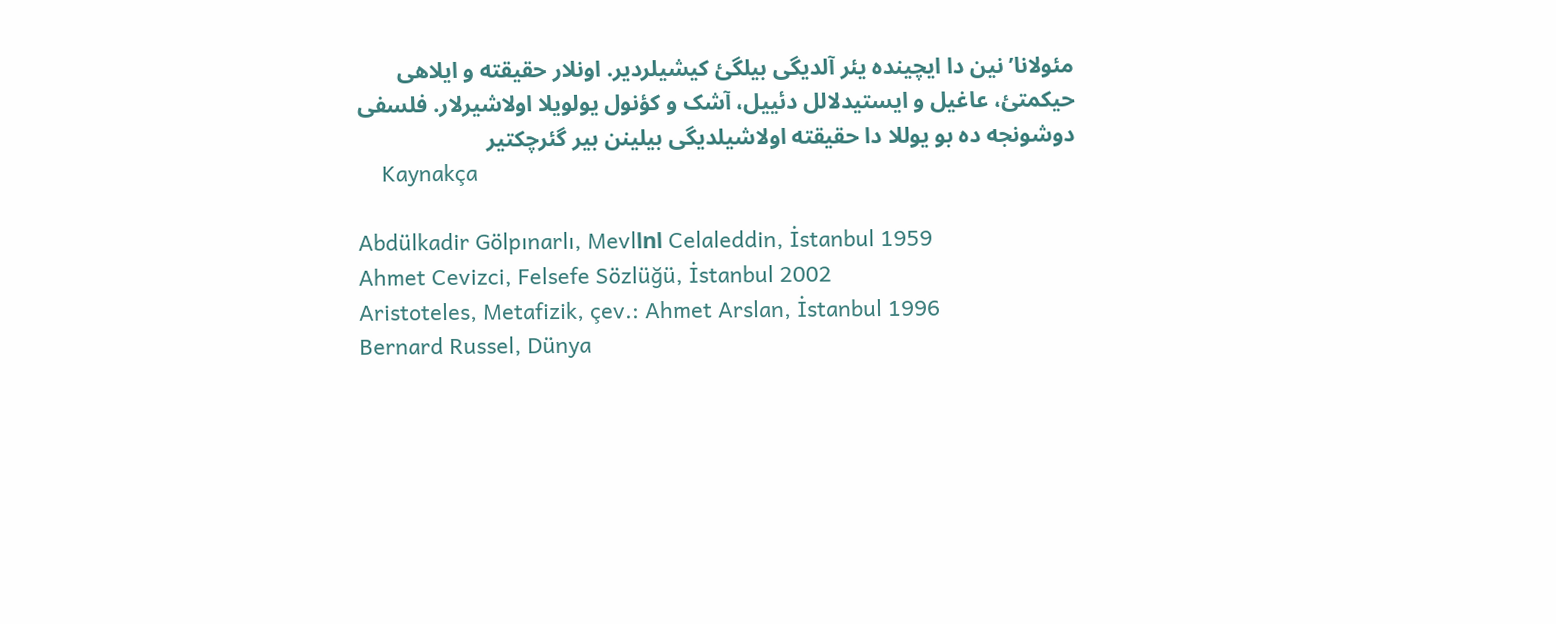مئولانا’نین دا ایچینده یئر آلدیگی بیلگئ کیشیلردیر. اونلار حقیقته و ایلاهی حیکمتئ، عاغیل و ایستیدلالل دئییل، آشک و کؤنول یولویلا اولاشیرلار. فلسفی دوشونجه ده بو یوللا دا حقیقته اولاشیلدیگی بیلینن بیر گئرچکتیر
    Kaynakça

Abdülkadir Gölpınarlı, Mevlاnا Celaleddin, İstanbul 1959
Ahmet Cevizci, Felsefe Sözlüğü, İstanbul 2002
Aristoteles, Metafizik, çev.: Ahmet Arslan, İstanbul 1996
Bernard Russel, Dünya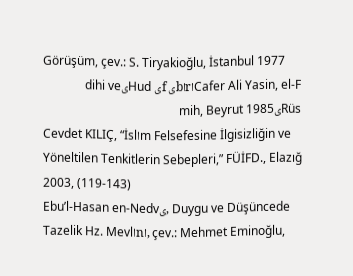Görüşüm, çev.: S. Tiryakioğlu, İstanbul 1977
Cafer Ali Yasin, el-Fاrاbی fی Hudیdihi ve Rüsیmih, Beyrut 1985
Cevdet KILIÇ, “İslاm Felsefesine İlgisizliğin ve Yöneltilen Tenkitlerin Sebepleri,” FÜİFD., Elazığ 2003, (119-143)
Ebu’l-Hasan en-Nedvی, Duygu ve Düşüncede Tazelik Hz. Mevlاnا, çev.: Mehmet Eminoğlu,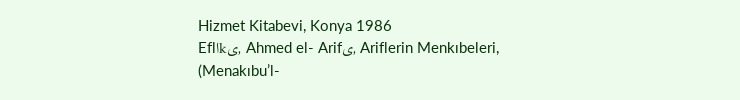Hizmet Kitabevi, Konya 1986
Eflاkی, Ahmed el- Arifی, Ariflerin Menkıbeleri, (Menakıbu’l-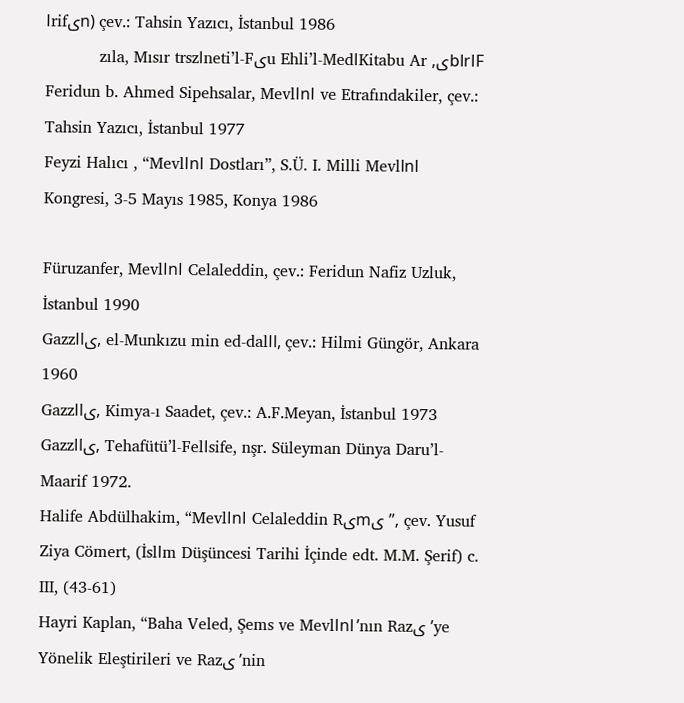اrifیn) çev.: Tahsin Yazıcı, İstanbul 1986
Fاrاbی, Kitabu Arاu Ehli’l-Medیneti’l-Fاzıla, Mısır trsz
Feridun b. Ahmed Sipehsalar, Mevlاnا ve Etrafındakiler, çev.: Tahsin Yazıcı, İstanbul 1977
Feyzi Halıcı , “Mevlاnا Dostları”, S.Ü. I. Milli Mevlاnا Kongresi, 3-5 Mayıs 1985, Konya 1986

Füruzanfer, Mevlاnا Celaleddin, çev.: Feridun Nafiz Uzluk, İstanbul 1990
Gazzاlی, el-Munkızu min ed-dalاl, çev.: Hilmi Güngör, Ankara 1960
Gazzاlی, Kimya-ı Saadet, çev.: A.F.Meyan, İstanbul 1973
Gazzاlی, Tehafütü’l-Felاsife, nşr. Süleyman Dünya Daru’l-Maarif 1972.
Halife Abdülhakim, “Mevlاnا Celaleddin Rیmی”, çev. Yusuf Ziya Cömert, (İslاm Düşüncesi Tarihi İçinde edt. M.M. Şerif) c. III, (43-61)
Hayri Kaplan, “Baha Veled, Şems ve Mevlاnا’nın Razی’ye Yönelik Eleştirileri ve Razی’nin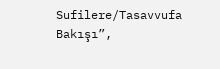Sufilere/Tasavvufa Bakışı”,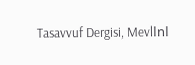Tasavvuf Dergisi, Mevlاnا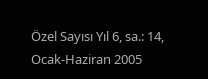Özel Sayısı Yıl 6, sa.: 14, Ocak-Haziran 2005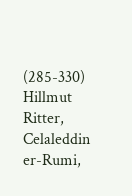(285-330)
Hillmut Ritter, Celaleddin er-Rumi,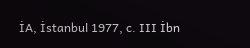İA, İstanbul 1977, c. III İbn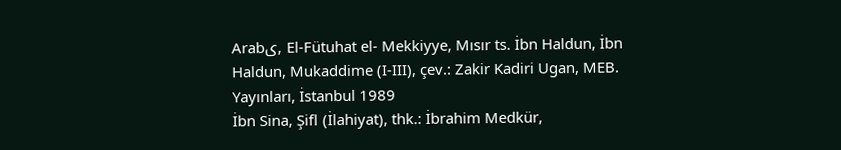Arabی, El-Fütuhat el- Mekkiyye, Mısır ts. İbn Haldun, İbn Haldun, Mukaddime (I-III), çev.: Zakir Kadiri Ugan, MEB. Yayınları, İstanbul 1989
İbn Sina, Şifا (İlahiyat), thk.: İbrahim Medkür,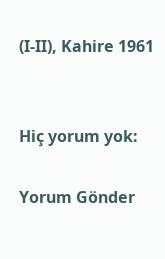(I-II), Kahire 1961


Hiç yorum yok:

Yorum Gönder